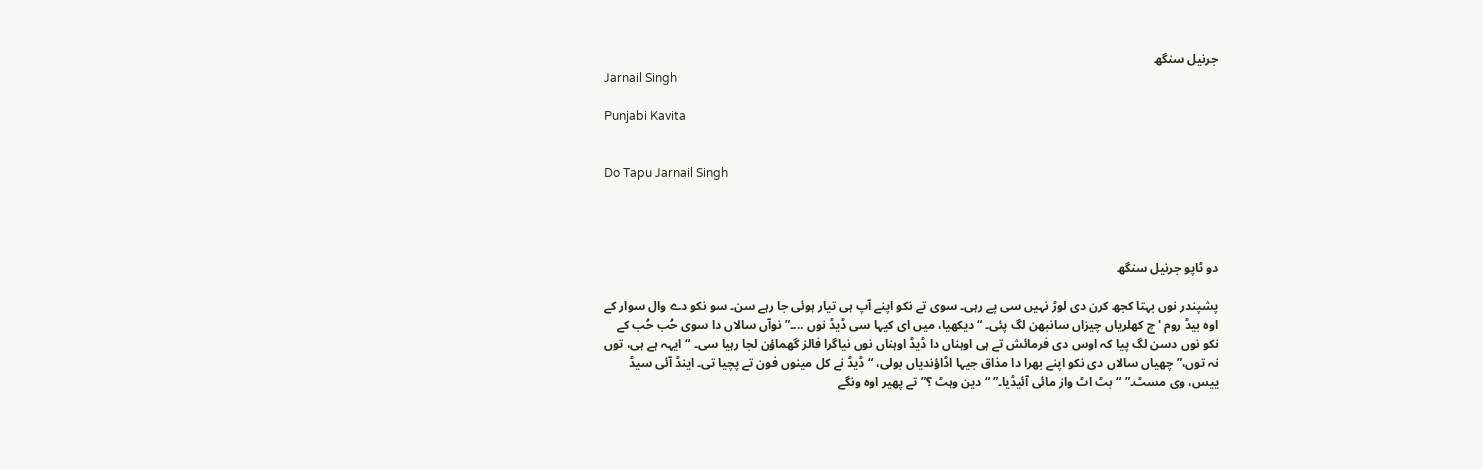جرنیل سنگھ
Jarnail Singh

Punjabi Kavita


Do Tapu Jarnail Singh




دو ٹاپو جرنیل سنگھ

پشپندر نوں بہتا کجھ کرن دی لوڑ نہیں سی پے رہی۔ سوی تے نکو اپنے آپ ہی تیار ہوئی جا رہے سن۔ سو نکو دے وال سوار کے اوہ بیڈ روم 'چ کھلریاں چیزاں سانبھن لگ پئی۔ “دیکھیا، میں ای کیہا سی ڈیڈ نوں ...۔” نوآں سالاں دا سوی حُب حُب کے نکو نوں دسن لگ پیا کہ اوس دی فرمائش تے ہی اوہناں دا ڈیڈ اوہناں نوں نیاگرا فالز گھماؤن لجا رہیا سی۔ “ایہہ ہے ہی، توں نہ توں،” چھیاں سالاں دی نکو اپنے بھرا دا مذاق جیہا اڈاؤندیاں بولی، “ڈیڈ نے کل مینوں فون تے پچیا تی۔ اینڈ آئی سیڈ ییس، وی مسٹ۔” “بٹ اٹ واز مائی آئیڈیا۔” “دین وہٹ ؟” تے پھیر اوہ ونگے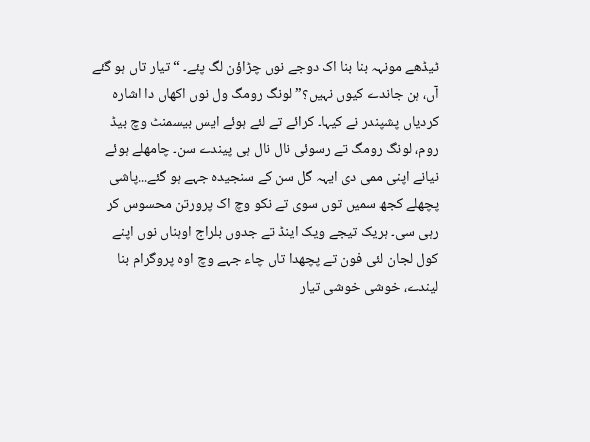ٹیڈھے مونہہ بنا بنا اک دوجے نوں چڑاؤن لگ پئے۔ “تیار تاں ہو گئے آں، ہن جاندے کیوں نہیں؟” لونگ رومگ ول نوں اکھاں دا اشارہ کردیاں پشپندر نے کیہا۔ کرائے تے لئے ہوئے ایس بیسمنٹ وچ بیڈ روم، لونگ رومگ تے رسوئی نال نال ہی پیندے سن۔ چامھلے ہوئے نیانے اپنی ممی دی ایہہ گل سن کے سنجیدہ جہے ہو گئے...پاشی پچھلے کجھ سمیں توں سوی تے نکو وچ اک پرورتن محسوس کر رہی سی۔ ہریک تیجے ویک اینڈ تے جدوں بلراج اوہناں نوں اپنے کول لجان لئی فون تے پچھدا تاں چاء جہے وچ اوہ پروگرام بنا لیندے، خوشی خوشی تیار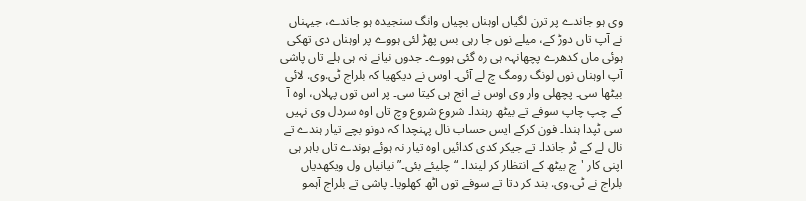وی ہو جاندے پر ترن لگیاں اوہناں بچیاں وانگ سنجیدہ ہو جاندے، جیہناں نے آپ تاں دوڑ کے، میلے نوں جا رہی بس پھڑ لئی ہووے پر اوہناں دی تھکی ہوئی ماں کدھرے پچھانہہ ہی رہ گئی ہووے۔ جدوں نیانے نہ ہی ہلے تاں پاشی آپ اوہناں نوں لونگ رومگ چ لے آئی۔ اوس نے دیکھیا کہ بلراج ٹی.وی. لائی بیٹھا سی۔ پچھلی وار وی اوس نے انج ہی کیتا سی۔ پر اس توں پہلاں، اوہ آ کے چپ چاپ سوفے تے بیٹھ رہندا۔ شروع شروع وچ تاں اوہ سردل وی نہیں سی ٹپدا ہندا۔ فون کرکے ایس حساب نال پہنچدا کہ دونو بچے تیار ہندے تے نال لے کے ٹر جاندا۔ تے جیکر کدی کدائیں اوہ تیار نہ ہوئے ہوندے تاں باہر ہی اپنی کار 'چ بیٹھ کے انتظار کر لیندا۔ “چلیئے بئی۔” نیانیاں ول ویکھدیاں بلراج نے ٹی.وی. بند کر دتا تے سوفے توں اٹھ کھلویا۔ پاشی تے بلراج آہمو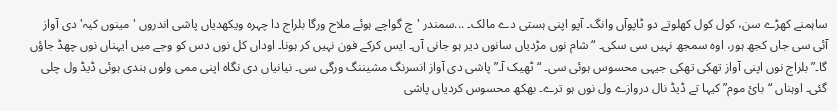ساہمنے کھڑے سن، کول کول کھلوتے دو ٹاپوآں وانگ۔ آپو اپنی ہستی دے مالک۔ ...سمندر 'چ گواچے ہوئے ملاح ورگا بلراج دا چہرہ ویکھدیاں پاشی اندروں 'مینوں کیہ' دی آواز آئی سی جاں کجھ ہور، اوہ سمجھ نہیں سی سکی۔ “شام نوں مڑدیاں سانوں دیر ہو جانی آں۔ ایس کرکے فون نہیں کر ہونا۔ اوداں کل نوں دس کو وجے میں ایہناں نوں چھڈ جاؤں گا۔” بلراج نوں اپنی آواز تھکی تھکی جیہی محسوس ہوئی سی۔ “ٹھیک آ۔” پاشی دی آواز انسرنگ مشیننگ ورگی سی۔ نیانیاں دی نگاہ اپنی ممی ولوں ہندی ہوئی ڈیڈ ول چلی گئی۔ اوہناں “بائ موم” کیہا تے ڈیڈ نال دروازے ول نوں ہو ترے۔ بھکھ محسوس کردیاں پاشی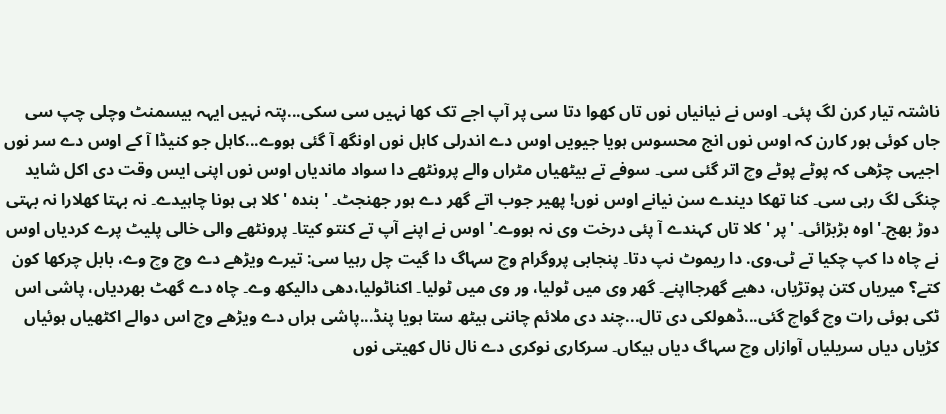ناشتہ تیار کرن لگ پئی۔ اوس نے نیانیاں نوں تاں کھوا دتا سی پر آپ اجے تک کھا نہیں سی سکی...پتہ نہیں ایہہ بیسمنٹ وچلی چپ سی جاں کوئی ہور کارن کہ اوس نوں انج محسوس ہویا جیویں اوس دے اندرلی کاہل نوں اونگھ آ گئی ہووے...کاہل جو کنیڈا آ کے اوس دے سر نوں اجیہی چڑھی کہ پوٹے پوٹے وچ اتر گئی سی۔ سوفے تے بیٹھیاں مٹراں والے پرونٹھے دا سواد ماندیاں اوس نوں اپنی ایس وقت دی اکل شاید چنگی لگ رہی سی۔ کنا تھکا دیندے سن نیانے اوس نوں! پھیر جوب اتے گھر دے ہور جھنجٹ۔ 'بندہ 'کلا ہی ہونا چاہیدے۔ نہ بہتا کھلارا نہ بہتی دوڑ بھج۔' اوہ بڑبڑائی۔ 'پر 'کلا تاں کہندے آ پئی درخت وی نہ ہووے۔' اوس نے اپنے آپ تے کنتو کیتا۔ پرونٹھے والی خالی پلیٹ پرے کردیاں اوس نے چاہ دا کپ چکیا تے ٹی.وی. دا ریموٹ نپ دتا۔ پنجابی پروگرام وچ سہاگ دا گیت چل رہیا سی: تیرے ویڑھے دے وچ وچ وے، بابل چرکھا کون کتے؟ میریاں کتن پوتڑیاں، دھیے گھرجااپنے۔ گھر وی میں ٹولیا، ور وی میں ٹولیا۔ اکناٹولیا،دھی دالیکھ وے۔ چاہ دے گھٹ بھردیاں، پاشی اس ٹکی ہوئی رات وچ گواچ گئی...ڈھولکی دی تال...چند دی ملائم چاننی ہیٹھ ستا ہویا پنڈ...پاشی ہراں دے ویڑھے وچ اس دوالے اکٹھیاں ہوئیاں کڑیاں دیاں سریلیاں آوازاں وچ سہاگ دیاں ہیکاں۔ سرکاری نوکری دے نال نال کھیتی نوں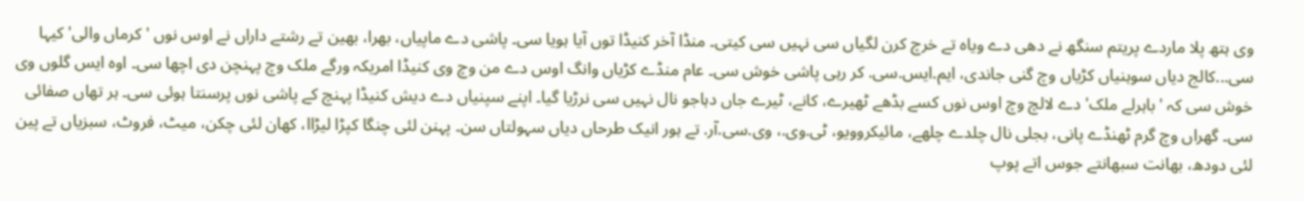وی ہتھ پلا ماردے پریتم سنگھ نے دھی دے ویاہ تے خرچ کرن لگیاں سی نہیں سی کیتی۔ منڈا آخر کنیڈا توں آیا ہویا سی۔ پاشی دے ماپیاں، بھرا، بھین تے رشتے داراں نے اوس نوں 'کرماں والی' کیہا سی...کالج دیاں سوہنیاں کڑیاں وچ گنی جاندی، ایم.ایس.سی. کر رہی پاشی خوش سی۔ عام منڈے کڑیاں وانگ اوس دے من وچ وی کنیڈا امریکہ ورگے ملک وچ پہنچن دی اچھا سی۔ اوہ ایس گلوں وی خوش سی کہ 'باہرلے ملک' دے لالچ وچ اوس نوں کسے بڈھے ٹھیرے، کانے، ٹیرے جاں دہاجو نال نہیں سی نرڑیا گیا۔ اپنے سپنیاں دے دیش کنیڈا پہنچ کے پاشی نوں پرسنتا ہوئی سی۔ ہر تھاں صفائی سی۔ گھراں وچ گرم ٹھنڈے پانی، بجلی نال چلدے چلھے، مائیکروویو، ٹی.وی.، وی.سی.آر. تے ہور انیک طرحاں دیاں سہولتاں سن۔ پہنن لئی چنگا کپڑا لیڑاا، کھان لئی چکن، میٹ، فروٹ، سبزیاں تے پین لئی دودھ، بھانت سبھانتے جوس اتے پوپ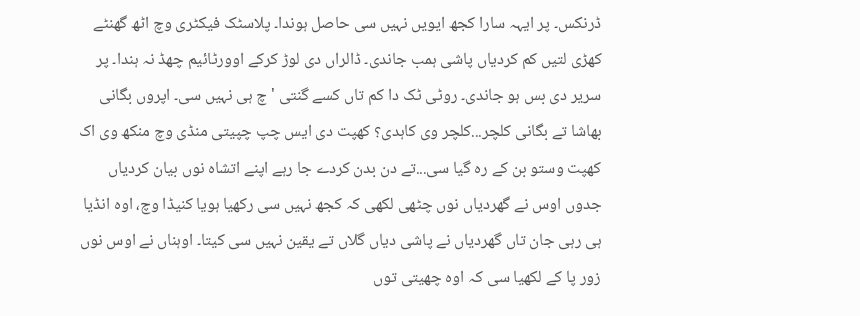ڈرنکس۔ پر ایہہ سارا کجھ ایویں نہیں سی حاصل ہوندا۔ پلاسٹک فیکٹری وچ اٹھ گھنٹے کھڑی لتیں کم کردیاں پاشی ہمب جاندی۔ ڈالراں دی لوڑ کرکے اوورٹائیم چھڈ نہ ہندا۔ پر سریر دی بس ہو جاندی۔ روٹی ٹک دا کم تاں کسے گنتی 'چ ہی نہیں سی۔ اپروں بگانی بھاشا تے بگانی کلچر...کلچر وی کاہدی؟ کھپت دی ایس چپ چپیتی منڈی وچ منکھ وی اک کھپت وستو بن کے رہ گیا سی...تے دن بدن کردے جا رہے اپنے اتشاہ نوں بیان کردیاں جدوں اوس نے گھردیاں نوں چٹھی لکھی کہ کجھ نہیں سی رکھیا ہویا کنیڈا وچ، اوہ انڈیا ہی رہی جان تاں گھردیاں نے پاشی دیاں گلاں تے یقین نہیں سی کیتا۔ اوہناں نے اوس نوں زور پا کے لکھیا سی کہ اوہ چھیتی توں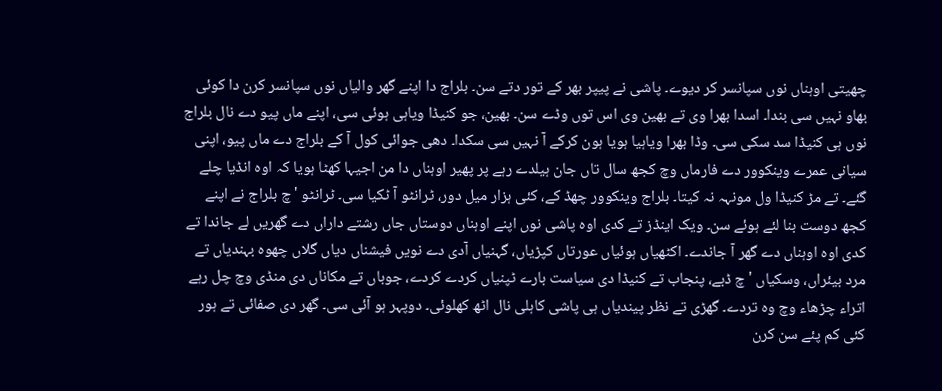چھیتی اوہناں نوں سپانسر کر دیوے۔ پاشی نے پیپر بھر کے تور دتے سن۔ بلراج دا اپنے گھر والیاں نوں سپانسر کرن دا کوئی بھاو نہیں سی بندا۔ اسدا بھرا وی تے بھین وی اس توں وڈے سن۔ بھین، جو کنیڈا ویاہی ہوئی سی، اپنے ماں پیو دے نال بلراج نوں ہی کنیڈا سد سکی سی۔ وڈا بھرا ویاہیا ہویا ہون کرکے آ نہیں سی سکدا۔ دھی جوائی کول آ کے بلراج دے ماں پیو، اپنی سیانی عمرے وینکوور دے فارماں وچ کجھ سال تاں جان ہیلدے رہے پر پھیر اوہناں دا من اجیہا کھٹا ہویا کہ اوہ انڈیا چلے گئے۔ تے مڑ کنیڈا ول مونہہ نہ کیتا۔ بلراج وینکوور چھڈ کے، کئی ہزار میل دور، ٹرانٹو آ ٹکیا سی۔ ٹرانٹو 'چ بلراج نے اپنے کجھ دوست بنا لئے ہوئے سن۔ ویک اینڈز تے کدی اوہ پاشی نوں اپنے اوہناں دوستاں جاں رشتے داراں دے گھریں لے جاندا تے کدی اوہ اوہناں دے گھر آ جاندے۔ اکٹھیاں ہوئیاں عورتاں کپڑیاں، گہنیاں آدی دے نویں فیشناں دیاں گلاں چھوہ بہندیاں تے مرد بیئراں، وسکیاں 'چ ڈبے، پنجاب تے کنیڈا دی سیاست بارے ٹپنیاں کردے کردے، جوباں تے مکاناں دی منڈی وچ چل رہے اتراء چڑھاء وچ وہ تردے۔ گھڑی تے نظر پیندیاں ہی پاشی کاہلی نال اٹھ کھلوئی۔ دوپہر ہو آئی سی۔ گھر دی صفائی تے ہور کئی کم پئے سن کرن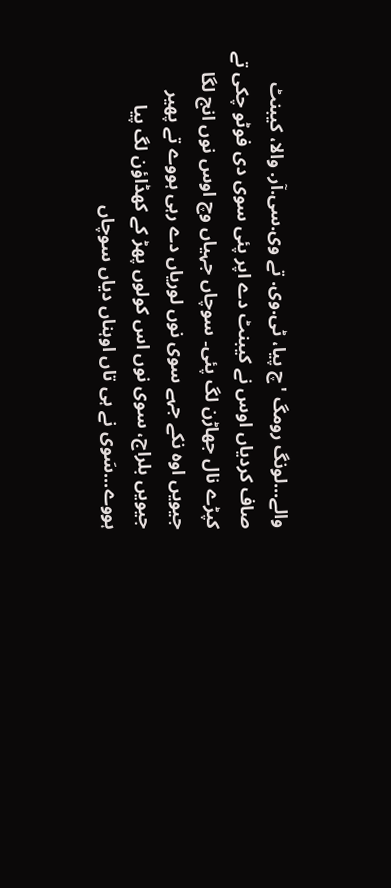والے...لونگ رومگ 'چ پیا، ٹی.وی. تے وی.سی.آر. والا، کیبنٹ صاف کردیاں اوس نے کیبنٹ دے اپر پئی سوی دی فوٹو چکی تے کپڑے نال جھاڑن لگ پئی۔ سوچاں جہیاں وچ اوس نوں انج لگا جیویں اوہ نکے جہے سوی نوں لوریاں دے رہی ہووے تے پھیر جیویں بلراج، سوی نوں اس کولوں پھڑ کے کھڈاؤن لگ پیا ہووے...سَوی نے ہی تاں اوہناں دیاں سوچاں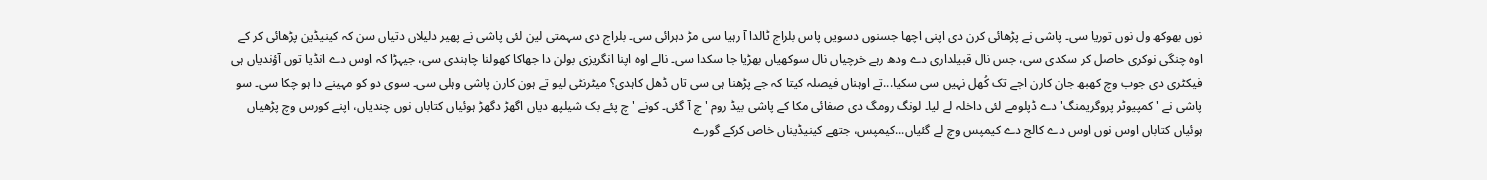نوں بھوکھ ول نوں توریا سی۔ پاشی نے پڑھائی کرن دی اپنی اچھا جسنوں دسویں پاس بلراج ٹالدا آ رہیا سی مڑ دہرائی سی۔ بلراج دی سہمتی لین لئی پاشی نے پھیر دلیلاں دتیاں سن کہ کینیڈین پڑھائی کر کے اوہ چنگی نوکری حاصل کر سکدی سی، جس نال قبیلداری دے ودھ رہے خرچیاں نال سوکھیاں بھڑیا جا سکدا سی۔ نالے اوہ اپنا انگریزی بولن دا جھاکا کھولنا چاہندی سی، جیہڑا کہ اوس دے انڈیا توں آؤندیاں ہی فیکٹری دی جوب وچ کھبھ جان کارن اجے تک کُھل نہیں سی سکیا...تے اوہناں فیصلہ کیتا کہ جے پڑھنا ہی سی تاں ڈھل کاہدی؟ میٹرنٹی لیو تے ہون کارن پاشی وہلی سی۔ سوی دو کو مہینے دا ہو چکا سی۔ سو پاشی نے 'کمپیوٹر پروگریمنگ' دے ڈپلومے لئی داخلہ لے لیا۔ لونگ رومگ دی صفائی مکا کے پاشی بیڈ روم 'چ آ گئی۔ کونے 'چ پئے بک شیلپھ دیاں اگھڑ دگھڑ ہوئیاں کتاباں نوں چندیاں، اپنے کورس وچ پڑھیاں ہوئیاں کتاباں اوس نوں اوس دے کالج دے کیمپس وچ لے گئیاں...کیمپس، جتھے کینیڈیناں خاص کرکے گورے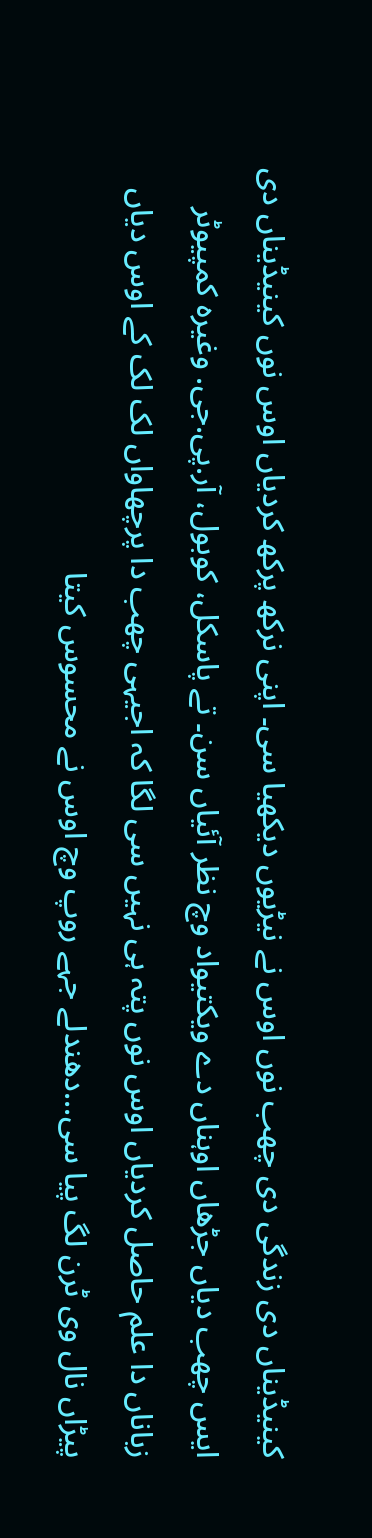کینیڈیناں دی زندگی دی چھب نوں اوس نے نیڑیوں دیکھیا سی۔ اپنی نرکھ پرکھ کردیاں اوس نوں کینیڈیناں دی ایس چھب دیاں جڑھاں اوہناں دے ویکتیواد وچ نظر آئیاں سن۔ تے پاسکل، کوبول، آر.پی.جی. وغیرہ کمپیوٹر زباناں دا علم حاصل کردیاں اوس نوں پتہ ہی نہیں سی لگا کہ اجیہی چھب دا پرچھاواں لک لک کے اوس دیاں پیڑاں نال وی ٹرن لگ پیا سی...دھندلے جہے روپ وچ اوس نے محسوس کیتا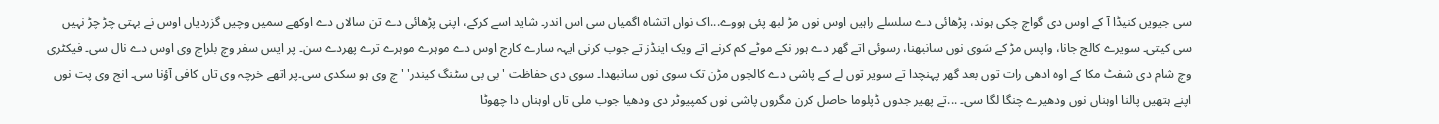سی جیویں کنیڈا آ کے اوس دی گواچ چکی ہوند، پڑھائی دے سلسلے راہیں اوس نوں مڑ لبھ پئی ہووے...اک نواں اتشاہ اگمیاں سی اس اندر۔ شاید اسے کرکے، اپنی پڑھائی دے تن سالاں دے اوکھے سمیں وچیں گزردیاں اوس نے بہتی چڑ چڑ نہیں سی کیتی۔ سویرے کالج جانا، واپس مڑ کے سَوی نوں سانبھنا، رسوئی اتے گھر دے ہور نکے موٹے کم کرنے اتے ویک اینڈز تے جوب کرنی ایہہ سارے کارج اوس دے موہرے موہرے ترے پھردے سن۔ پر ایس سفر وچ بلراج وی اوس دے نال سی۔ فیکٹری وچ شام دی شفٹ مکا کے اوہ ادھی رات توں بعد گھر پہنچدا تے سویر توں لے کے پاشی دے کالجوں مڑن تک سوی نوں سانبھدا۔ سوی دی حفاظت 'بی بی سٹنگ کیندر' 'چ وی ہو سکدی سی۔پر اتھے خرچہ وی تاں کافی آؤنا سی۔ انج وی پت نوں اپنے ہتھیں پالنا اوہناں نوں ودھیرے چنگا لگا سی۔ ...تے پھیر جدوں ڈپلوما حاصل کرن مگروں پاشی نوں کمپیوٹر دی ودھیا جوب ملی تاں اوہناں دا چھوٹا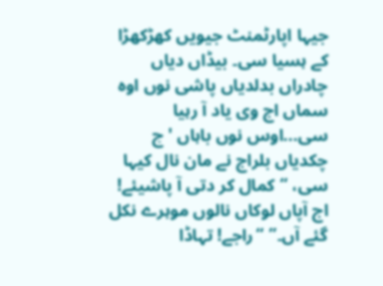جیہا اپارٹمنٹ جیویں کھڑکھڑا کے ہسیا سی۔ بیڈاں دیاں چادراں بدلدیاں پاشی نوں اوہ سماں اج وی یاد آ رہیا سی...اوس نوں باہاں 'چ چکدیاں بلراج نے مان نال کیہا سی، “کمال کر دتی آ پاشیئے! اج آپاں لوکاں نالوں موہرے نکل گئے آں۔” “راجے! تہاڈا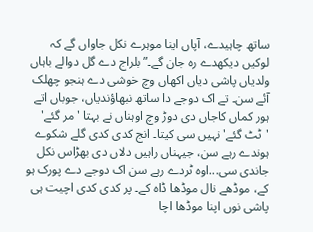ساتھ چاہیدے، آپاں اینا موہرے نکل جاواں گے کہ لوکیں دیکھدے رہ جان گے۔” بلراج دے گل دوالے باہاں ولدیاں پاشی دیاں اکھاں وچ خوشی دے ہنجو چھلک آئے سن۔ تے اک دوجے دا ساتھ نبھاؤندیاں، جوباں اتے ہور کماں کاجاں دی دوڑ وچ اوہناں نے بہتا 'مر گئے' 'ٹٹ گئے' نہیں سی کیتا۔ انج کدی کدی گلے شکوے ہوندے رہے سن، جیہناں راہیں دلاں دی بھڑاس نکل جاندی سی...اوہ ٹردے رہے سن اک دوجے دے پورک ہو کے، موڈھے نال موڈھا ڈاہ کے۔ پر کدی کدی اچیت ہی پاشی نوں اپنا موڈھا اچا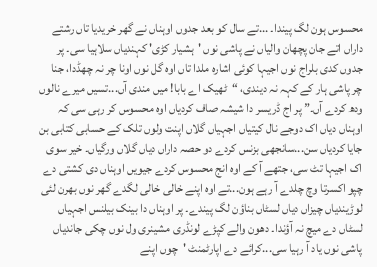محسوس ہون لگ پیندا۔ ...تے سال کو بعد جدوں اوہناں نے گھر خریدیا تاں رشتے داراں اتے جان پچھان والیاں نے پاشی نوں 'ہشیار کڑی' کہندیاں سلاہیا سی۔ پر جدوں کدی بلراج نوں اجیہا کوئی اشارہ ملدا تاں اوہ گل نوں اونا چر نہ چھڈدا، جنا چر پاشی ہار کے کہہ نہ دیندی، “ٹھیک اے بابا! میں مندی آں...تسیں میرے نالوں ودھ کردے آں۔” پر اج ڈریسر دا شیشہ صاف کردیاں اوہ محسوس کر رہی سی کہ اوہناں دیاں اک دوجے نال کیتیاں اجہیاں گلاں اپنت ولوں تلک کے حسابی کتابی بن جایا کردیاں سن...سانجھی بزنس کردے دو حصہ داراں دیاں گلاں ورگیاں۔ خیر سوی اک اجیہا تٹ سی، جتھے آ کے اوہ انج محسوس کردے جیویں اوہناں دی کشتی دے چپو اکسرتا وچ چلدے آ رہے ہون...تے اوہ اپنے خالی خالی لگدے گھر نوں بھرن لئی لوڑیندیاں چیزاں دیاں لسٹاں بناؤن لگ پیندے۔ پر اوہناں دا بینک بیلنس اجہیاں لسٹاں دے میچ نہ آؤندا۔ دھون والے کپڑے لونڈری مشینری ول نوں چکی جاندیاں پاشی نوں یاد آ رہیا سی...کرائے دے اپارٹمنٹ 'چوں اپنے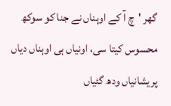گھر 'چ آ کے اوہناں نے جنا کو سوکھ محسوس کیتا سی، اونیاں ہی اوہناں دیاں پریشانیاں ودھ گئیاں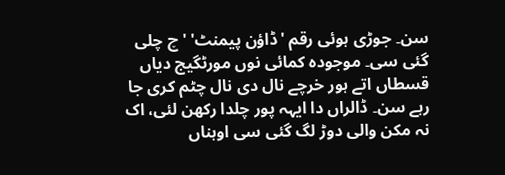سن۔ جوڑی ہوئی رقم 'ڈاؤن پیمنٹ' 'چ چلی گئی سی۔ موجودہ کمائی نوں مورٹگیج دیاں قسطاں اتے ہور خرچے نال دی نال چٹم کری جا رہے سن۔ ڈالراں دا ایہہ پور چلدا رکھن لئی، اک نہ مکن والی دوڑ لگ گئی سی اوہناں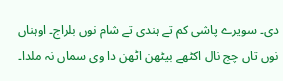دی۔ سویرے پاشی کم تے ہندی تے شام نوں بلراج۔ اوہناں نوں تاں چج نال اکٹھے بیٹھن اٹھن دا وی سماں نہ ملدا۔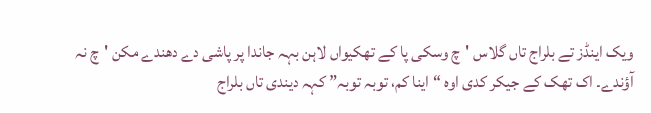ویک اینڈز تے بلراج تاں گلاس 'چ وسکی پا کے تھکیواں لاہن بہہ جاندا پر پاشی دے دھندے مکن 'چ نہ آؤندے۔ اک تھک کے جیکر کدی اوہ “اینا کم، توبہ توبہ” کہہ دیندی تاں بلراج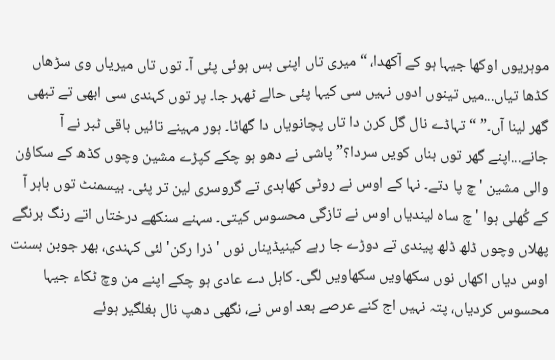موہریوں اوکھا جیہا ہو کے آکھدا، “میری تاں اپنی بس ہوئی پئی آ۔ توں تاں میریاں وی سڑھاں کڈھا تیاں...میں تینوں ادوں نہیں سی کیہا پئی حالے ٹھہر جا۔ پر توں کہندی سی ابھی تے تبھی گھر لینا آں۔” “تہاڈے نال گل کرن دا تاں پچانویاں دا گھاٹا۔ ہور مہینے تائیں باقی ٹبر نے آ جانے...اپنے گھر توں بناں کویں سردا؟” پاشی نے دھو ہو چکے کپڑے مشین وچوں کڈھ کے سکاؤن والی مشین 'چ پا دتے۔ نہا کے اوس نے روٹی کھاہدی تے گروسری لین تر پئی۔ بیسمنٹ توں باہر آ کے کُھلی ہوا 'چ ساہ لیندیاں اوس نے تازگی محسوس کیتی۔ سہنے سنکھے درختاں اتے رنگ برنگے پھلاں وچوں ڈلھ ڈلھ پیندی تے دوڑے جا رہے کینیڈیناں نوں 'ذرا رکن' لئی کہندی، بھر جوبن بسنت اوس دیاں اکھاں نوں سکھاویں سکھاویں لگی۔ کاہل دے عادی ہو چکے اپنے من وچ ٹکاء جیہا محسوس کردیاں، پتہ نہیں اج کنے عرصے بعد اوس نے، نگھی دھپ نال بغلگیر ہوئے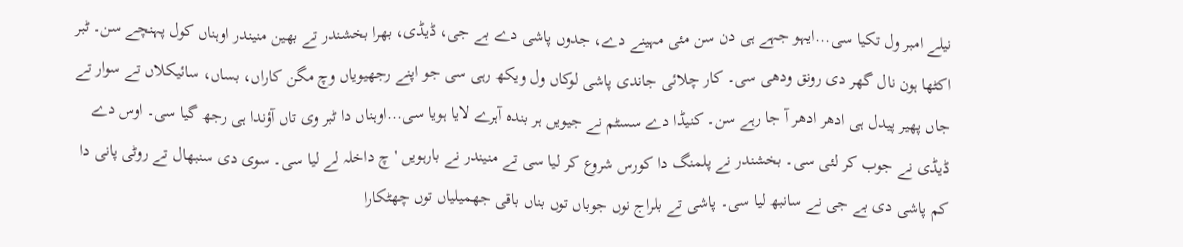نیلے امبر ول تکیا سی...ایہو جہے ہی دن سن مئی مہینے دے، جدوں پاشی دے بے جی، ڈیڈی، بھرا بخشندر تے بھین منیندر اوہناں کول پہنچے سن۔ ٹبر اکٹھا ہون نال گھر دی رونق ودھی سی۔ کار چلائی جاندی پاشی لوکاں ول ویکھ رہی سی جو اپنے رجھیویاں وچ مگن کاراں، بساں، سائیکلاں تے سوار تے جاں پھیر پیدل ہی ادھر ادھر آ جا رہے سن۔ کنیڈا دے سسٹم نے جیویں ہر بندہ آہرے لایا ہویا سی...اوہناں دا ٹبر وی تاں آؤندا ہی رجھ گیا سی۔ اوس دے ڈیڈی نے جوب کر لئی سی۔ بخشندر نے پلمنگ دا کورس شروع کر لیا سی تے منیندر نے بارہویں 'چ داخلہ لے لیا سی۔ سوی دی سنبھال تے روٹی پانی دا کم پاشی دی بے جی نے سانبھ لیا سی۔ پاشی تے بلراج نوں جوباں توں بناں باقی جھمیلیاں توں چھٹکارا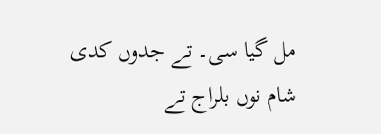مل گیا سی۔ تے جدوں کدی شام نوں بلراج تے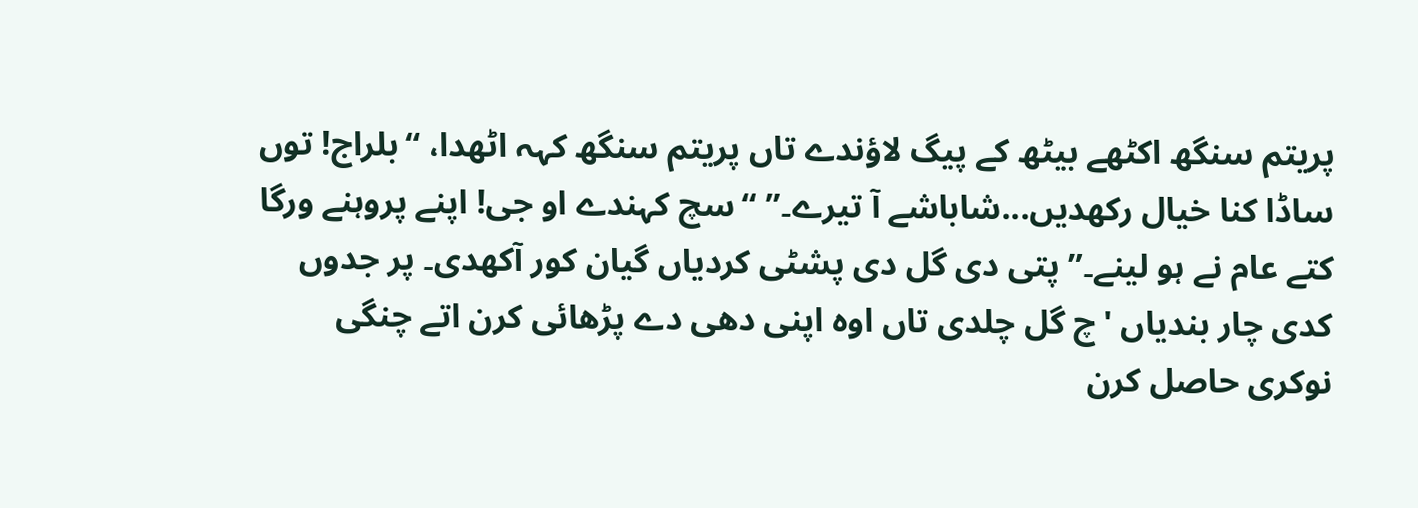پریتم سنگھ اکٹھے بیٹھ کے پیگ لاؤندے تاں پریتم سنگھ کہہ اٹھدا، “بلراج! توں ساڈا کنا خیال رکھدیں...شاباشے آ تیرے۔” “سچ کہندے او جی! اپنے پروہنے ورگا کتے عام نے ہو لینے۔” پتی دی گل دی پشٹی کردیاں گیان کور آکھدی۔ پر جدوں کدی چار بندیاں 'چ گل چلدی تاں اوہ اپنی دھی دے پڑھائی کرن اتے چنگی نوکری حاصل کرن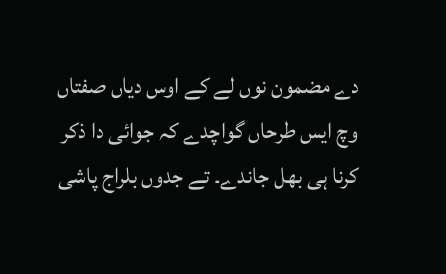دے مضمون نوں لے کے اوس دیاں صفتاں وچ ایس طرحاں گواچدے کہ جوائی دا ذکر کرنا ہی بھل جاندے۔ تے جدوں بلراج پاشی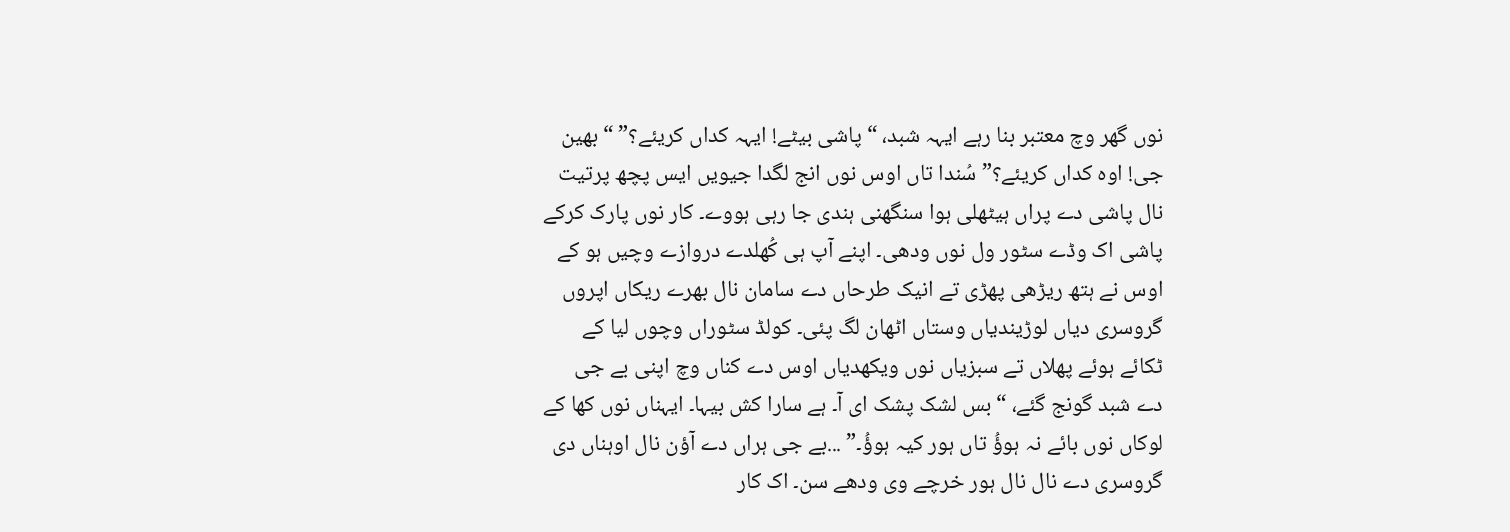نوں گھر وچ معتبر بنا رہے ایہہ شبد، “پاشی بیٹے! ایہہ کداں کریئے؟” “بھین جی! اوہ کداں کریئے؟” سُندا تاں اوس نوں انج لگدا جیویں ایس پچھ پرتیت نال پاشی دے پراں ہیٹھلی ہوا سنگھنی ہندی جا رہی ہووے۔ کار نوں پارک کرکے پاشی اک وڈے سٹور ول نوں ودھی۔ اپنے آپ ہی کُھلدے دروازے وچیں ہو کے اوس نے ہتھ ریڑھی پھڑی تے انیک طرحاں دے سامان نال بھرے ریکاں اپروں گروسری دیاں لوڑیندیاں وستاں اٹھان لگ پئی۔ کولڈ سٹوراں وچوں لیا کے ٹکائے ہوئے پھلاں تے سبزیاں نوں ویکھدیاں اوس دے کناں وچ اپنی بے جی دے شبد گونج گئے، “بس لشک پشک ای آ۔ ہے سارا کش بیہا۔ ایہناں نوں کھا کے لوکاں نوں بائے نہ ہوؤُ تاں ہور کیہ ہوؤُ۔” ...بے جی ہراں دے آؤن نال اوہناں دی گروسری دے نال نال ہور خرچے وی ودھے سن۔ اک کار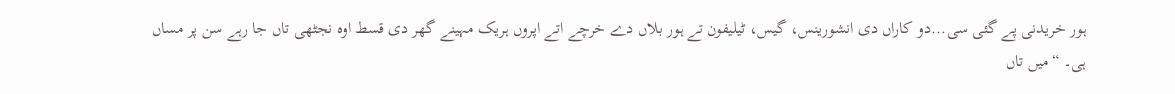ہور خریدنی پے گئی سی...دو کاراں دی انشورینس، گیس، ٹیلیفون تے ہور بلاں دے خرچے اتے اپروں ہریک مہینے گھر دی قسط اوہ نجٹھی تاں جا رہے سن پر مساں ہی۔ “میں تاں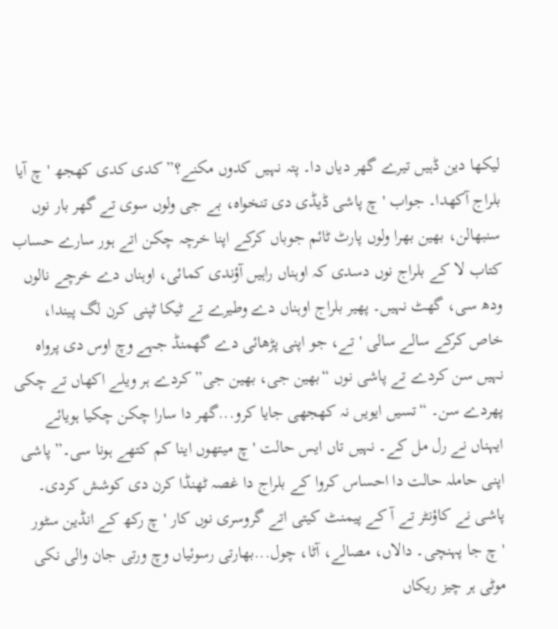لیکھا دین ڈہیں تیرے گھر دیاں دا۔ پتہ نہیں کدوں مکنے؟” کدی کدی کھجھ 'چ آیا بلراج آکھدا۔ جواب 'چ پاشی ڈیڈی دی تنخواہ، بے جی ولوں سوی تے گھر بار نوں سنبھالن، بھین بھرا ولوں پارٹ ٹائم جوباں کرکے اپنا خرچہ چکن اتے ہور سارے حساب کتاب لا کے بلراج نوں دسدی کہ اوہناں راہیں آؤندی کمائی، اوہناں دے خرچے نالوں ودھ سی، گھٹ نہیں۔ پھیر بلراج اوہناں دے وطیرے تے ٹیکا ٹپنی کرن لگ پیندا، خاص کرکے سالے سالی 'تے، جو اپنی پڑھائی دے گھمنڈ جہے وچ اوس دی پرواہ نہیں سن کردے تے پاشی نوں “بھین جی، بھین جی” کردے ہر ویلے اکھاں تے چکی پھردے سن۔ “تسیں ایویں نہ کھجھی جایا کرو...گھر دا سارا چکن چکیا ہویائے ایہناں نے رل مل کے۔ نہیں تاں ایس حالت 'چ میتھوں اینا کم کتھے ہونا سی۔” پاشی اپنی حاملہ حالت دا احساس کروا کے بلراج دا غصہ ٹھنڈا کرن دی کوشش کردی۔ پاشی نے کاؤنٹر تے آ کے پیمنٹ کیتی اتے گروسری نوں کار 'چ رکھ کے انڈین سٹور 'چ جا پہنچی۔ دالاں، مصالے، آٹا، چول...بھارتی رسوئیاں وچ ورتی جان والی نکی موٹی ہر چیز ریکاں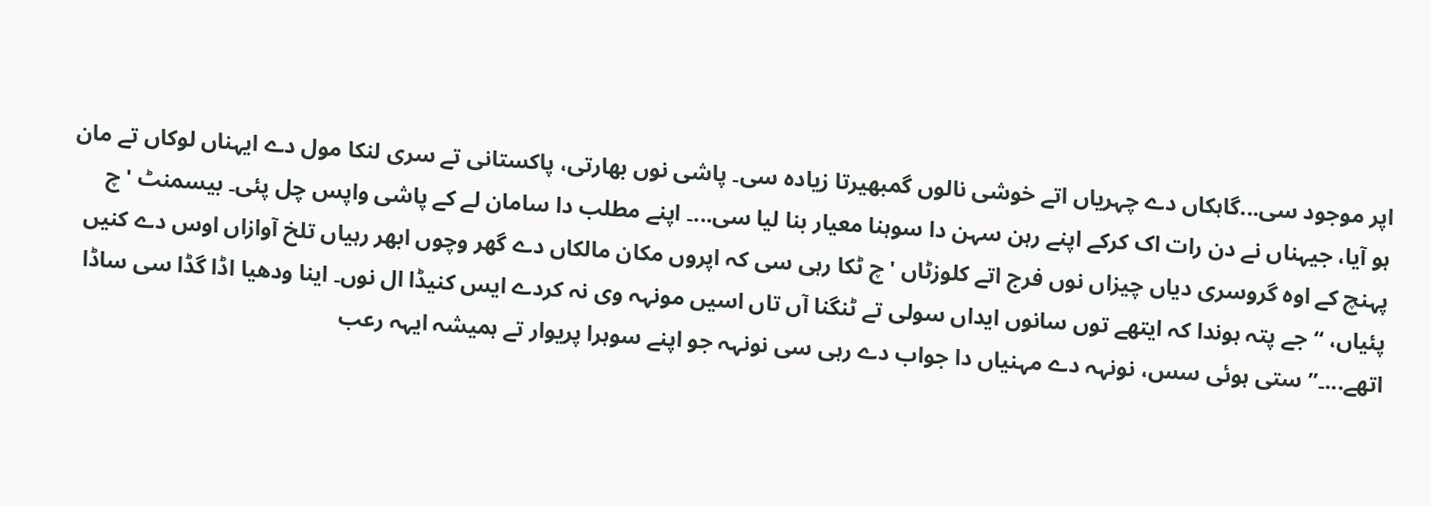اپر موجود سی...گاہکاں دے چہریاں اتے خوشی نالوں گمبھیرتا زیادہ سی۔ پاشی نوں بھارتی، پاکستانی تے سری لنکا مول دے ایہناں لوکاں تے مان ہو آیا، جیہناں نے دن رات اک کرکے اپنے رہن سہن دا سوہنا معیار بنا لیا سی...۔ اپنے مطلب دا سامان لے کے پاشی واپس چل پئی۔ بیسمنٹ 'چ پہنچ کے اوہ گروسری دیاں چیزاں نوں فرج اتے کلوزٹاں 'چ ٹکا رہی سی کہ اپروں مکان مالکاں دے گھر وچوں ابھر رہیاں تلخ آوازاں اوس دے کنیں پئیاں، “جے پتہ ہوندا کہ ایتھے توں سانوں ایداں سولی تے ٹنگنا آں تاں اسیں مونہہ وی نہ کردے ایس کنیڈا ال نوں۔ اینا ودھیا اڈا گڈا سی ساڈا اتھے...۔” ستی ہوئی سس، نونہہ دے مہنیاں دا جواب دے رہی سی نونہہ جو اپنے سوہرا پریوار تے ہمیشہ ایہہ رعب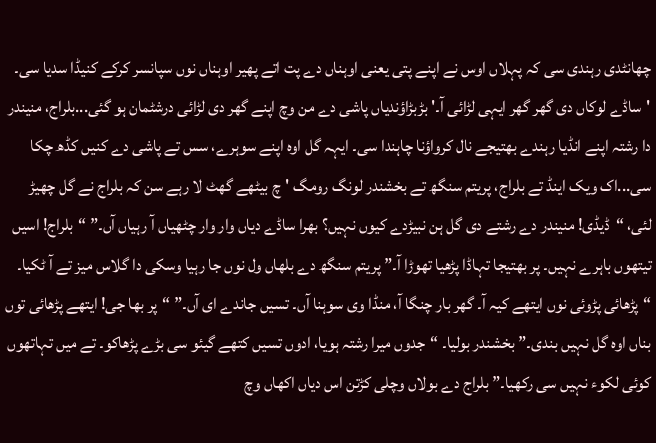چھانٹدی رہندی سی کہ پہلاں اوس نے اپنے پتی یعنی اوہناں دے پت اتے پھیر اوہناں نوں سپانسر کرکے کنیڈا سدیا سی۔ 'ساڈے لوکاں دی گھر گھر ایہی لڑائی آ۔' بڑبڑاؤندیاں پاشی دے من وچ اپنے گھر دی لڑائی درشٹمان ہو گئی...بلراج، منیندر دا رشتہ اپنے انڈیا رہندے بھتیجے نال کرواؤنا چاہندا سی۔ ایہہ گل اوہ اپنے سوہرے، سس تے پاشی دے کنیں کڈھ چکا سی...اک ویک اینڈ تے بلراج، پریتم سنگھ تے بخشندر لونگ رومگ 'چ بیٹھے گھٹ لا رہے سن کہ بلراج نے گل چھیڑ لئی، “ڈیڈی! منیندر دے رشتے دی گل ہن نبیڑدے کیوں نہیں؟ بھرا ساڈے دیاں وار وار چٹھیاں آ رہیاں آں۔” “بلراج! اسیں تیتھوں باہرے نہیں۔ پر بھتیجا تہاڈا پڑھیا تھوڑا آ۔” پریتم سنگھ دے بلھاں ول نوں جا رہیا وسکی دا گلاس میز تے آ ٹکیا۔ “پڑھائی پڑوئی نوں ایتھے کیہ آ۔ گھر بار چنگا آ، منڈا وی سوہنا آں۔ تسیں جاندے ای آں۔” “پر بھا جی! ایتھے پڑھائی توں بناں اوہ گل نہیں بندی۔” بخشندر بولیا۔ “جدوں میرا رشتہ ہویا، ادوں تسیں کتھے گیئو سی بڑے پڑھاکو۔ تے میں تہاتھوں کوئی لکوء نہیں سی رکھیا۔” بلراج دے بولاں وچلی کڑتن اس دیاں اکھاں وچ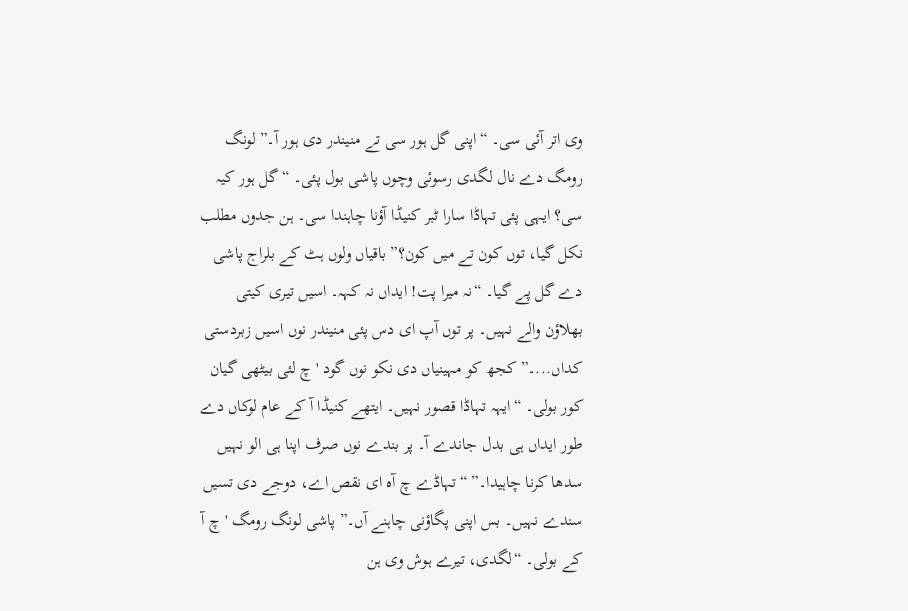وی اتر آئی سی۔ “اپنی گل ہور سی تے منیندر دی ہور آ۔” لونگ رومگ دے نال لگدی رسوئی وچوں پاشی بول پئی۔ “گل ہور کیہ سی؟ ایہی پئی تہاڈا سارا ٹبر کنیڈا آؤنا چاہندا سی۔ ہن جدوں مطلب نکل گیا، توں کون تے میں کون؟” باقیاں ولوں ہٹ کے بلراج پاشی دے گل پے گیا۔ “نہ میرا پت! ایداں نہ کہہ۔ اسیں تیری کیتی بھلاؤن والے نہیں۔ پر توں آپ ای دس پئی منیندر نوں اسیں زبردستی کداں...۔” کجھ کو مہینیاں دی نکو نوں گود 'چ لئی بیٹھی گیان کور بولی۔ “ایہہ تہاڈا قصور نہیں۔ ایتھے کنیڈا آ کے عام لوکاں دے طور ایداں ہی بدل جاندے آ۔ پر بندے نوں صرف اپنا ہی الو نہیں سدھا کرنا چاہیدا۔” “تہاڈے چ آہ ای نقص اے، دوجے دی تسیں سندے نہیں۔ بس اپنی پگاؤنی چاہنے آں۔” پاشی لونگ رومگ 'چ آ کے بولی۔ “لگدی، تیرے ہوش وی ہن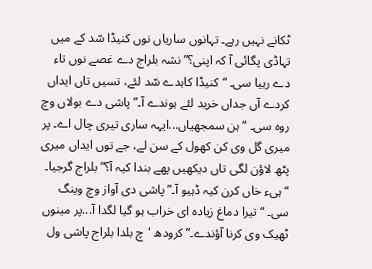ٹکانے نہیں رہے۔ تہانوں ساریاں نوں کنیڈا سّد کے میں تہاڈی پگائی آ کہ اپنی؟” نشہ بلراج دے غصے نوں تاء دے رہیا سی۔ “کنیڈا کاہدے سّد لئے، تسیں تاں ایداں کردے آں جداں خرید لئے ہوندے آ۔” پاشی دے بولاں وچ روہ سی۔ “ہن سمجھیاں...ایہہ ساری تیری چال اے۔ پر میری گل وی کن کھول کے سن لے، جے توں ایداں میری پٹھ لاؤن لگی تاں دیکھیں پھے بندا کیہ آ؟” بلراج گرجیا۔ “ہیء خاں کرن کیہ ڈہیو آ۔” پاشی دی آواز وچ وینگ سی۔ “تیرا دماغ زیادہ ای خراب ہو گیا لگدا آ...پر مینوں ٹھیک وی کرنا آؤندے۔” کرودھ 'چ بلدا بلراج پاشی ول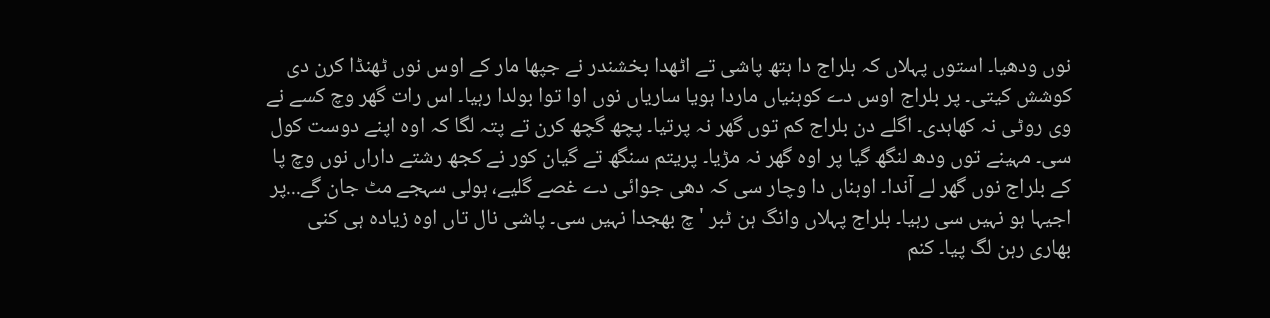نوں ودھیا۔ استوں پہلاں کہ بلراج دا ہتھ پاشی تے اٹھدا بخشندر نے جپھا مار کے اوس نوں ٹھنڈا کرن دی کوشش کیتی۔ پر بلراج اوس دے کوہنیاں ماردا ہویا ساریاں نوں اوا توا بولدا رہیا۔ اس رات گھر وچ کسے نے وی روٹی نہ کھاہدی۔ اگلے دن بلراج کم توں گھر نہ پرتیا۔ پچھ گچھ کرن تے پتہ لگا کہ اوہ اپنے دوست کول سی۔ مہینے توں ودھ لنگھ گیا پر اوہ گھر نہ مڑیا۔ پریتم سنگھ تے گیان کور نے کجھ رشتے داراں نوں وچ پا کے بلراج نوں گھر لے آندا۔ اوہناں دا وچار سی کہ دھی جوائی دے غصے گلیے، ہولی سہجے مٹ جان گے...پر اجیہا ہو نہیں سی رہیا۔ بلراج پہلاں وانگ ہن ٹبر 'چ بھجدا نہیں سی۔ پاشی نال تاں اوہ زیادہ ہی کنی بھاری رہن لگ پیا۔ کنم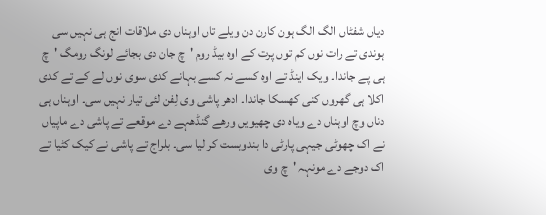دیاں شفٹاں الگ الگ ہون کارن دن ویلے تاں اوہناں دی ملاقات انج ہی نہیں سی ہوندی تے رات نوں کم توں پرت کے اوہ بیڈ روم 'چ جان دی بجائے لونگ رومگ 'چ ہی پے جاندا۔ ویک اینڈ تے اوہ کسے نہ کسے بہانے کدی سوی نوں لے کے تے کدی اکلا ہی گھروں کنی کھسکا جاندا۔ ادھر پاشی وی لِفن لئی تیار نہیں سی۔ اوہناں ہی دناں وچ اوہناں دے ویاہ دی چھیویں ورھے گنڈھہے دے موقعے تے پاشی دے ماپیاں نے اک چھوٹی جیہی پارٹی دا بندوبست کر لیا سی۔ بلراج تے پاشی نے کیک کٹیا تے اک دوجے دے مونہہ 'چ وی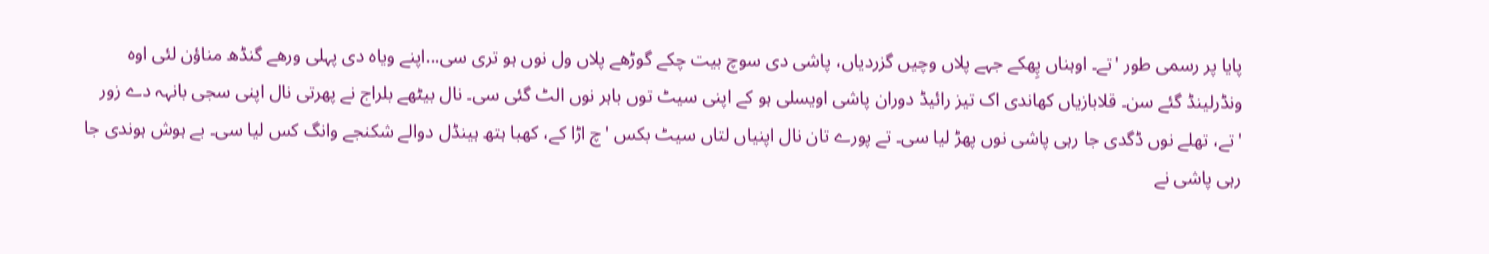پایا پر رسمی طور 'تے۔ اوہناں پِھکے جہے پلاں وچیں گزردیاں، پاشی دی سوچ بیت چکے گوڑھے پلاں ول نوں ہو تری سی...اپنے ویاہ دی پہلی ورھے گنڈھ مناؤن لئی اوہ ونڈرلینڈ گئے سن۔ قلابازیاں کھاندی اک تیز رائیڈ دوران پاشی اویسلی ہو کے اپنی سیٹ توں باہر نوں الٹ گئی سی۔ نال بیٹھے بلراج نے پھرتی نال اپنی سجی بانہہ دے زور 'تے، تھلے نوں ڈگدی جا رہی پاشی نوں پھڑ لیا سی۔ تے پورے تان نال اپنیاں لتاں سیٹ بکس 'چ اڑا کے، کھبا ہتھ ہینڈل دوالے شکنجے وانگ کس لیا سی۔ بے ہوش ہوندی جا رہی پاشی نے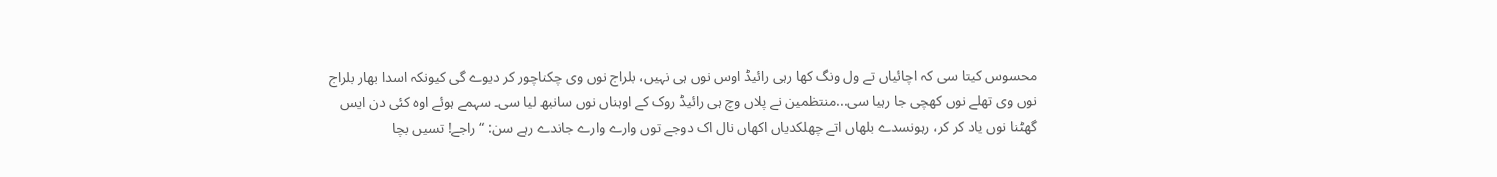محسوس کیتا سی کہ اچائیاں تے ول ونگ کھا رہی رائیڈ اوس نوں ہی نہیں، بلراج نوں وی چکناچور کر دیوے گی کیونکہ اسدا بھار بلراج نوں وی تھلے نوں کھچی جا رہیا سی...منتظمین نے پلاں وچ ہی رائیڈ روک کے اوہناں نوں سانبھ لیا سی۔ سہمے ہوئے اوہ کئی دن ایس گھٹنا نوں یاد کر کر، رہونسدے بلھاں اتے چھلکدیاں اکھاں نال اک دوجے توں وارے وارے جاندے رہے سن: “راجے! تسیں بچا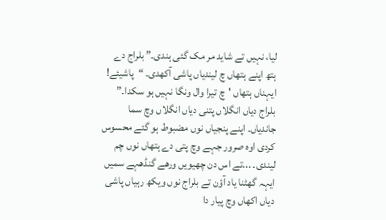لیا، نہیں تے شاید مر مک گئی ہندی۔” بلراج دے ہتھ اپنے ہتھاں چ لیندیاں پاشی آکھدی۔ “پاشیئے! ایہناں ہتھاں 'چ تیرا وال ونگا نہیں ہو سکدا۔” بلراج دیاں انگلاں پتنی دیاں انگلاں وچ سما جاندیاں۔ اپنے پنجیاں نوں مضبوط ہو گئے محسوس کردی اوہ صرور جہے وچ پتی دے ہتھاں نوں چم لیندی۔ ...تے اس دن چھیویں ورھے گنڈھہے سمیں ایہہ گھٹنا یاد آؤن تے بلراج نوں ویکھ رہیاں پاشی دیاں اکھاں وچ پیار دا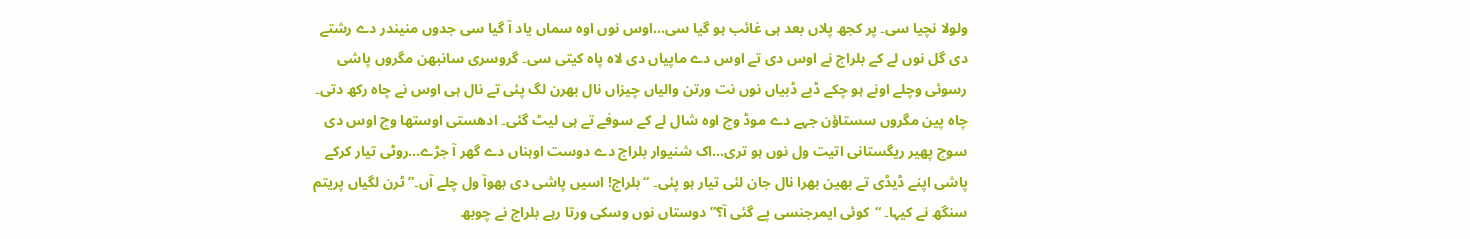ولولا نچیا سی۔ پر کجھ پلاں بعد ہی غائب ہو گیا سی...اوس نوں اوہ سماں یاد آ گیا سی جدوں منیندر دے رشتے دی گل نوں لے کے بلراج نے اوس دی تے اوس دے ماپیاں دی لاہ پاہ کیتی سی۔ گروسری سانبھن مگروں پاشی رسوئی وچلے اونے ہو چکے ڈبے ڈبیاں نوں نت ورتن والیاں چیزاں نال بھرن لگ پئی تے نال ہی اوس نے چاہ رکھ دتی۔ چاہ پین مگروں سستاؤن جہے دے موڈ وچ اوہ شال لے کے سوفے تے ہی لیٹ گئی۔ ادھستی اوستھا وچ اوس دی سوچ پھیر ریگستانی اتیت ول نوں ہو تری...اک شنیوار بلراج دے دوست اوہناں دے گھر آ جڑے...روٹی تیار کرکے پاشی اپنے ڈیڈی تے بھین بھرا نال جان لئی تیار ہو پئی۔ “بلراج! اسیں پاشی دی بھوآ ول چلے آں۔” ٹرن لگیاں پریتم سنگھ نے کیہا۔ “کوئی ایمرجنسی پے گئی آ؟” دوستاں نوں وسکی ورتا رہے بلراج نے چوبھ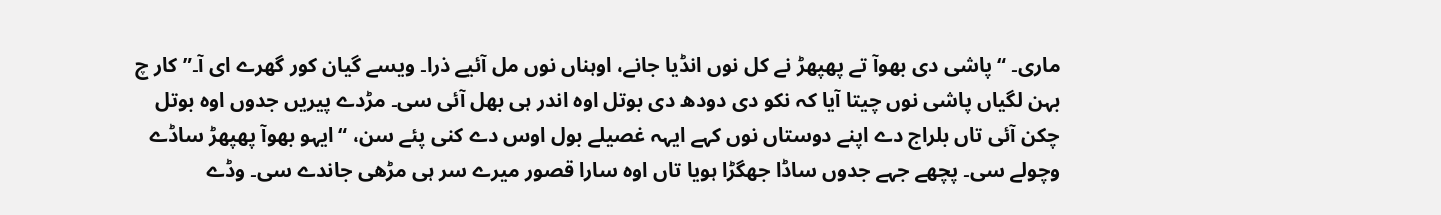ماری۔ “پاشی دی بھوآ تے پھپھڑ نے کل نوں انڈیا جانے، اوہناں نوں مل آئیے ذرا۔ ویسے گیان کور گھرے ای آ۔” کار چ بہن لگیاں پاشی نوں چیتا آیا کہ نکو دی دودھ دی بوتل اوہ اندر ہی بھل آئی سی۔ مڑدے پیریں جدوں اوہ بوتل چکن آئی تاں بلراج دے اپنے دوستاں نوں کہے ایہہ غصیلے بول اوس دے کنی پئے سن، “ایہو بھوآ پھپھڑ ساڈے وچولے سی۔ پچھے جہے جدوں ساڈا جھگڑا ہویا تاں اوہ سارا قصور میرے سر ہی مڑھی جاندے سی۔ وڈے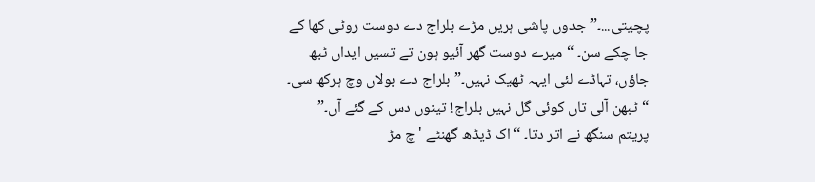پچیتی...۔” جدوں پاشی ہریں مڑے بلراج دے دوست روٹی کھا کے جا چکے سن۔ “میرے دوست گھر آئیو ہون تے تسیں ایداں ٹبھ جاؤں، تہاڈے لئی ایہہ ٹھیک نہیں۔” بلراج دے بولاں وچ ہرکھ سی۔ “ٹبھن آلی تاں کوئی گل نہیں بلراج! تینوں دس کے گئے آں۔” پریتم سنگھ نے اتر دتا۔ “اک ڈیڈھ گھنٹے 'چ مڑ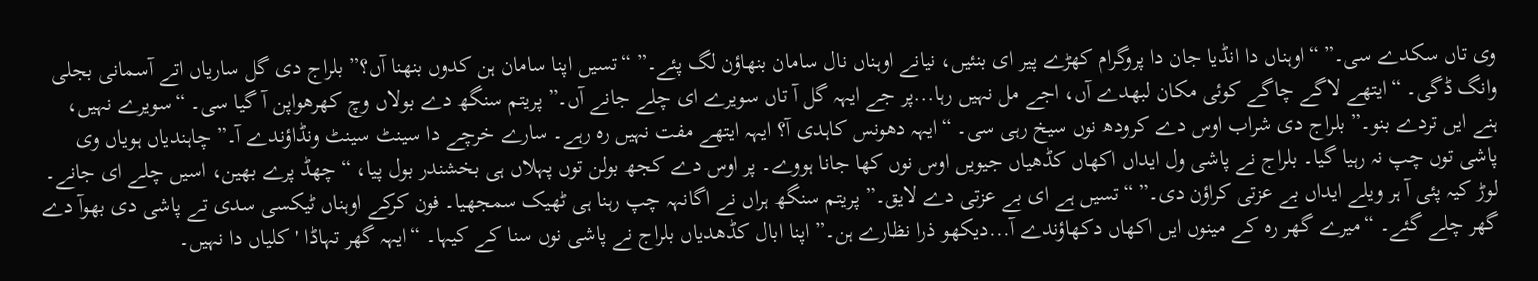وی تاں سکدے سی۔” “اوہناں دا انڈیا جان دا پروگرام کھڑے پیر ای بنئیں، نیانے اوہناں نال سامان بنھاؤن لگ پئے۔” “تسیں اپنا سامان ہن کدوں بنھنا آں؟” بلراج دی گل ساریاں اتے آسمانی بجلی وانگ ڈگی۔ “ایتھے لاگے چاگے کوئی مکان لبھدے آں، اجے مل نہیں رہا...پر جے ایہہ گل آ تاں سویرے ای چلے جانے آں۔” پریتم سنگھ دے بولاں وچ کھرھواپن آ گیا سی۔ “سویرے نہیں، ہنے ایں تردے بنو۔” بلراج دی شراب اوس دے کرودھ نوں سیخ رہی سی۔ “ایہہ دھونس کاہدی آ؟ ایہہ ایتھے مفت نہیں رہ رہے۔ سارے خرچے دا سینٹ سینٹ ونڈاؤندے آ۔” چاہندیاں ہویاں وی پاشی توں چپ نہ رہیا گیا۔ بلراج نے پاشی ول ایداں اکھاں کڈھیاں جیویں اوس نوں کھا جانا ہووے۔ پر اوس دے کجھ بولن توں پہلاں ہی بخشندر بول پیا، “چھڈ پرے بھین، اسیں چلے ای جانے۔ لوڑ کیہ پئی آ ہر ویلے ایداں بے عزتی کراؤن دی۔” “تسیں ہے ای بے عزتی دے لایق۔” پریتم سنگھ ہراں نے اگانہہ چپ رہنا ہی ٹھیک سمجھیا۔ فون کرکے اوہناں ٹیکسی سدی تے پاشی دی بھوآ دے گھر چلے گئے۔ “میرے گھر رہ کے مینوں ایں اکھاں دکھاؤندے آ...دیکھو ذرا نظارے ہن۔” اپنا ابال کڈھدیاں بلراج نے پاشی نوں سنا کے کیہا۔ “ایہہ گھر تہاڈا 'کلیاں دا نہیں۔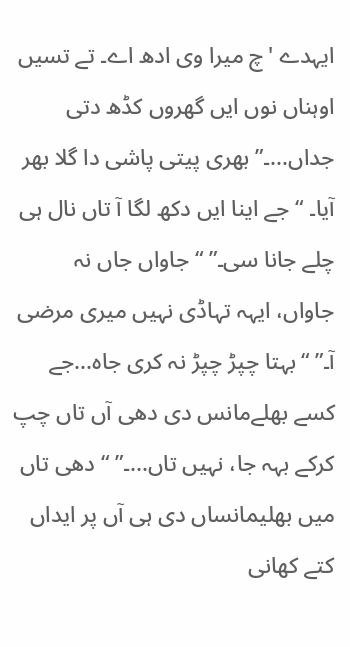ایہدے 'چ میرا وی ادھ اے۔ تے تسیں اوہناں نوں ایں گھروں کڈھ دتی جداں...۔” بھری پیتی پاشی دا گلا بھر آیا۔ “جے اینا ایں دکھ لگا آ تاں نال ہی چلے جانا سی۔” “جاواں جاں نہ جاواں، ایہہ تہاڈی نہیں میری مرضی آ۔” “بہتا چپڑ چپڑ نہ کری جاہ...جے کسے بھلےمانس دی دھی آں تاں چپ کرکے بہہ جا، نہیں تاں...۔” “دھی تاں میں بھلیمانساں دی ہی آں پر ایداں کتے کھانی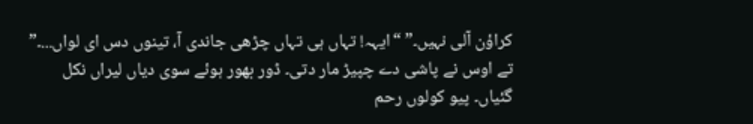کراؤن آلی نہیں۔” “ایہہ! تہاں ہی تہاں چڑھی جاندی آ، تینوں دس ای لواں...۔” تے اوس نے پاشی دے چپیڑ مار دتی۔ ڈور بھور ہوئے سوی دیاں لیراں نکل گئیاں۔ پیو کولوں رحم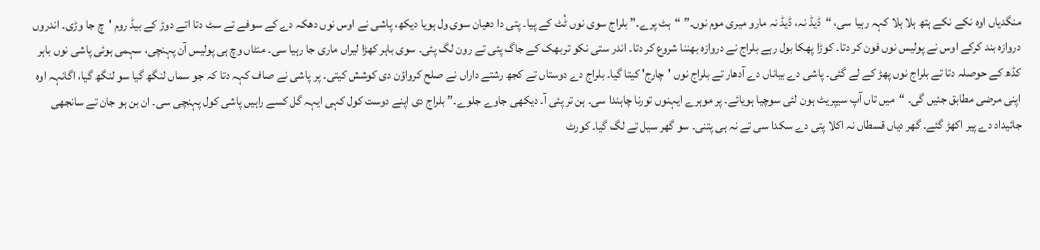منگدیاں اوہ نکے نکے ہتھ ہلا ہلا کہہ رہیا سی، “ڈیڈ نہ، ڈیڈ نہ مارو میری موم نوں۔” “ہٹ پرے۔” بلراج سوی نوں ٹُٹ کے پیا۔ پتی دا دھیان سوی ول ہویا دیکھ، پاشی نے اوس نوں دھکہ دے کے سوفے تے سٹ دتا اتے دوڑ کے بیڈ روم 'چ جا وڑی۔ اندروں دروازہ بند کرکے اوس نے پولیس نوں فون کر دتا۔ کوڑا پھکا بول رہے بلراج نے دروازہ بھننا شروع کر دتا۔ اندر ستی نکو تربھک کے جاگ پئی تے رون لگ پئی۔ سوی باہر کھڑا لیراں ماری جا رہیا سی۔ منٹاں وچ ہی پولیس آن پہنچی، سہمی ہوئی پاشی نوں باہر کڈھ کے حوصلہ دتا تے بلراج نوں پھڑ کے لے گئی۔ پاشی دے بیاناں دے آدھار تے بلراج نوں 'چارج' کیتا گیا۔ بلراج دے دوستاں تے کجھ رشتے داراں نے صلح کرواؤن دی کوشش کیتی۔ پر پاشی نے صاف کہہ دتا کہ جو سماں لنگھ گیا سو لنگھ گیا، اگانہہ اوہ اپنی مرضی مطابق جئیں گی۔ “میں تاں آپ سیپریٹ ہون لئی سوچیا ہویائے۔ پر موہرے ایہنوں تورنا چاہندا سی۔ ہن تر پئی آ۔ دیکھی جاوے جلوے۔” بلراج دی اپنے دوست کول کہی ایہہ گل کسے راہیں پاشی کول پہنچی سی۔ ان بن ہو جان تے سانجھی جائیداد دے پیر اکھڑ گئے۔ گھر دیاں قسطاں نہ اکلا پتی دے سکدا سی تے نہ ہی پتنی۔ سو گھر سیل تے لگ گیا۔ کورٹ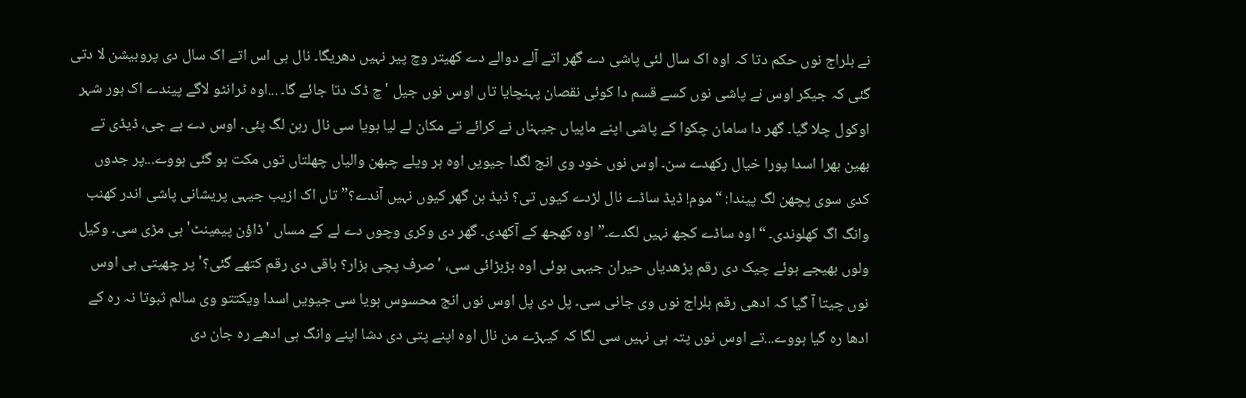نے بلراج نوں حکم دتا کہ اوہ اک سال لئی پاشی دے گھر اتے آلے دوالے دے کھیتر وچ پیر نہیں دھریگا۔ نال ہی اس اتے اک سال دی پروبیشن لا دتی گئی کہ جیکر اوس نے پاشی نوں کسے قسم دا کوئی نقصان پہنچایا تاں اوس نوں جیل 'چ ڈک دتا جائے گا۔ ...اوہ ٹرانٹو لاگے پیندے اک ہور شہر اوکول چلا گیا۔ گھر دا سامان چکوا کے پاشی اپنے ماپیاں جیہناں نے کرائے تے مکان لے لیا ہویا سی نال رہن لگ پئی۔ اوس دے بے جی، ڈیڈی تے بھین بھرا اسدا پورا خیال رکھدے سن۔ اوس نوں خود وی انج لگدا جیویں اوہ ہر ویلے چبھن والیاں چھلتاں توں مکت ہو گئی ہووے...پر جدوں کدی سوی پچھن لگ پیندا: “موم! ڈیڈ ساڈے نال لڑدے کیوں تی؟ ڈیڈ ہن گھر کیوں نہیں آندے؟” تاں اک ازیب جیہی پریشانی پاشی اندر کھنب وانگ اگ کھلوندی۔ “اوہ ساڈے کجھ نہیں لگدے۔” اوہ کھجھ کے آکھدی۔ گھر دی وکری وچوں دے لے کے مساں 'ڈاؤن پیمینٹ' ہی مڑی سی۔ وکیل ولوں بھیجے ہوئے چیک دی رقم پڑھدیاں حیران جیہی ہوئی اوہ بڑبڑائی سی، 'صرف پچی ہزار؟ باقی دی رقم کتھے گئی؟' پر چھیتی ہی اوس نوں چیتا آ گیا کہ ادھی رقم بلراج نوں وی جانی سی۔ پل دی پل اوس نوں انج محسوس ہویا سی جیویں اسدا ویکتتو وی سالم ثبوتا نہ رہ کے ادھا رہ گیا ہووے...تے اوس نوں پتہ ہی نہیں سی لگا کہ کیہڑے من نال اوہ اپنے پتی دی دشا اپنے وانگ ہی ادھے رہ جان دی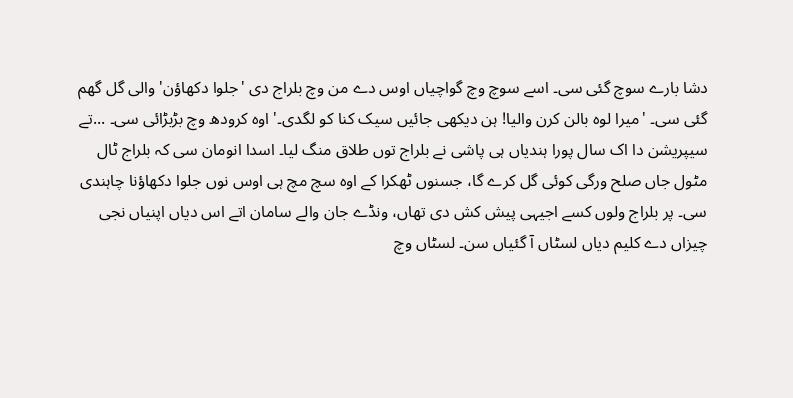دشا بارے سوچ گئی سی۔ اسے سوچ وچ گواچیاں اوس دے من وچ بلراج دی 'جلوا دکھاؤن' والی گل گھم گئی سی۔ 'میرا لوہ بالن کرن والیا! ہن دیکھی جائیں سیک کنا کو لگدی۔' اوہ کرودھ وچ بڑبڑائی سی۔ ...تے سیپریشن دا اک سال پورا ہندیاں ہی پاشی نے بلراج توں طلاق منگ لیا۔ اسدا انومان سی کہ بلراج ٹال مٹول جاں صلح ورگی کوئی گل کرے گا، جسنوں ٹھکرا کے اوہ سچ مچ ہی اوس نوں جلوا دکھاؤنا چاہندی سی۔ پر بلراج ولوں کسے اجیہی پیش کش دی تھاں، ونڈے جان والے سامان اتے اس دیاں اپنیاں نجی چیزاں دے کلیم دیاں لسٹاں آ گئیاں سن۔ لسٹاں وچ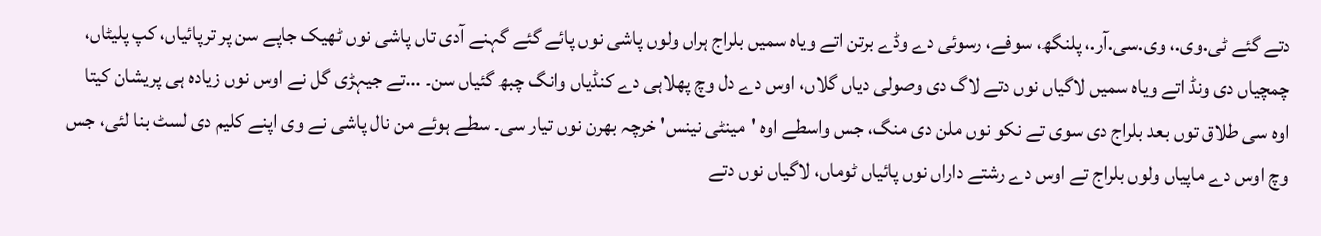دتے گئے ٹی.وی.، وی.سی.آر.، پلنگھ، سوفے، رسوئی دے وڈے برتن اتے ویاہ سمیں بلراج ہراں ولوں پاشی نوں پائے گئے گہنے آدی تاں پاشی نوں ٹھیک جاپے سن پر ترپائیاں، کپ پلیٹاں، چمچیاں دی ونڈ اتے ویاہ سمیں لاگیاں نوں دتے لاگ دی وصولی دیاں گلاں، اوس دے دل وچ پھلاہی دے کنڈیاں وانگ چبھ گئیاں سن۔ ...تے جیہڑی گل نے اوس نوں زیادہ ہی پریشان کیتا اوہ سی طلاق توں بعد بلراج دی سوی تے نکو نوں ملن دی منگ، جس واسطے اوہ 'مینٹی نینس' خرچہ بھرن نوں تیار سی۔ سطے ہوئے من نال پاشی نے وی اپنے کلیم دی لسٹ بنا لئی، جس وچ اوس دے ماپیاں ولوں بلراج تے اوس دے رشتے داراں نوں پائیاں ٹوماں، لاگیاں نوں دتے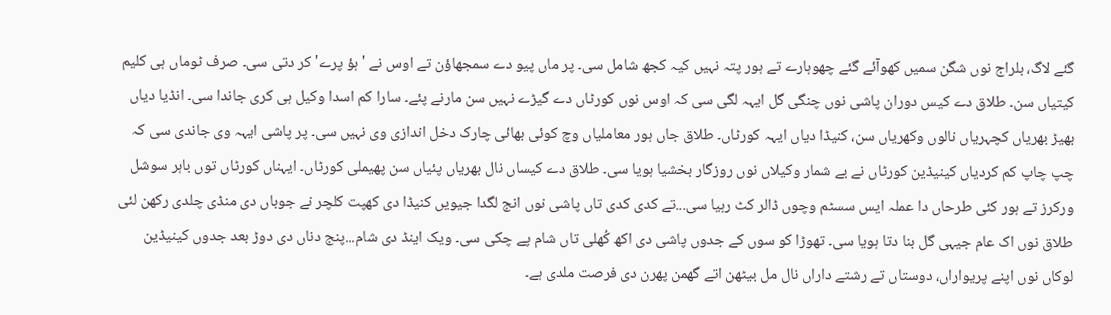گئے لاگ، بلراج نوں شگن سمیں کھوآئے گئے چھوہارے تے ہور پتہ نہیں کیہ کجھ شامل سی۔ پر ماں پیو دے سمجھاؤن تے اوس نے 'ہؤ پرے' کر دتی سی۔ صرف ٹوماں ہی کلیم کیتیاں سن۔ طلاق دے کیس دوران پاشی نوں چنگی گل ایہہ لگی سی کہ اوس نوں کورٹاں دے گیڑے نہیں سن مارنے پئے۔ سارا کم اسدا وکیل ہی کری جاندا سی۔ انڈیا دیاں بھیڑ بھریاں کچہریاں نالوں وکھریاں سن، کنیڈا دیاں ایہہ کورٹاں۔ طلاق جاں ہور معاملیاں وچ کوئی بھائی چارک دخل اندازی وی نہیں سی۔ پر پاشی ایہہ وی جاندی سی کہ چپ چاپ کم کردیاں کینیڈین کورٹاں نے بے شمار وکیلاں نوں روزگار بخشیا ہویا سی۔ طلاق دے کیساں نال بھریاں پئیاں سن پھیملی کورٹاں۔ ایہناں کورٹاں توں باہر سوشل ورکرز تے ہور کئی طرحاں دا عملہ ایس سسٹم وچوں ڈالر کٹ رہیا سی...تے کدی کدی تاں پاشی نوں انج لگدا جیویں کنیڈا دی کھپت کلچر نے جوباں دی منڈی چلدی رکھن لئی طلاق نوں اک عام جیہی گل بنا دتا ہویا سی۔ تھوڑا کو سوں کے جدوں پاشی دی اکھ کُھلی تاں شام پے چکی سی۔ ویک اینڈ دی شام...پنج دناں دی دوڑ بعد جدوں کینیڈین لوکاں نوں اپنے پریواراں، دوستاں تے رشتے داراں نال مل بیٹھن اتے گھمن پھرن دی فرصت ملدی ہے۔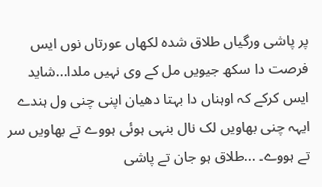پر پاشی ورگیاں طلاق شدہ لکھاں عورتاں نوں ایس فرصت دا سکھ جیویں مل کے وی نہیں ملدا...شاید ایس کرکے کہ اوہناں دا بہتا دھیان اپنی چنی ول ہندے ایہہ چنی بھاویں لک نال بنہی ہوئی ہووے تے بھاویں سر تے ہووے۔ ...طلاق ہو جان تے پاشی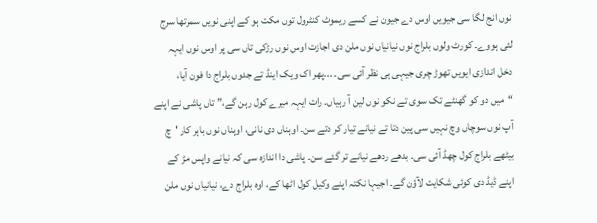نوں انج لگا سی جیویں اوس دے جیون نے کسے ریموٹ کنٹرول توں مکت ہو کے اپنی نویں سمرتھا سرج لئی ہووے۔ کورٹ ولوں بلراج نوں نیانیاں نوں ملن دی اجازت اوس نوں رڑکی تاں سی پر اوس نوں ایہہ دخل اندازی ایویں تھوڑ چری جیہی ہی نظر آئی سی۔ ...پھر اک ویک اینڈ تے جدوں بلراج دا فون آیا، “میں دو کو گھنٹے تک سوی تے نکو نوں لین آ رہیاں۔ رات ایہہ میرے کول رہن گے،” تاں پاشی نے اپنے آپ نوں سوچاں وچ نہیں سی پین دتا تے نیانے تیار کر دتے سن۔ اوہناں دی نانی، اوہناں نوں باہر کار 'چ بیٹھے بلراج کول چھڈ آئی سی۔ بدھے ردھے نیانے تر گئے سن۔ پاشی دا اندازہ سی کہ نیانے واپس مڑ کے اپنے ڈیڈ دی کوئی شکایت لآؤن گے۔ اجیہا نکتہ اپنے وکیل کول اٹھا کے، اوہ بلراج دے، نیانیاں نوں ملن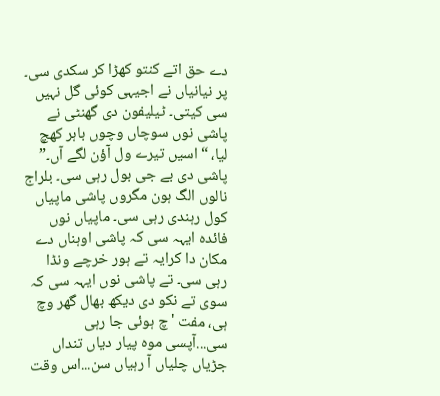دے حق اتے کنتو کھڑا کر سکدی سی۔ پر نیانیاں نے اجیہی کوئی گل نہیں سی کیتی۔ ٹیلیفون دی گھنٹی نے پاشی نوں سوچاں وچوں باہر کھچ لیا، “اسیں تیرے ول آؤن لگے آں۔” پاشی دی بے جی بول رہی سی۔ بلراج نالوں الگ ہون مگروں پاشی ماپیاں کول رہندی رہی سی۔ ماپیاں نوں فائدہ ایہہ سی کہ پاشی اوہناں دے مکان دا کرایہ تے ہور خرچے ونڈا رہی سی۔ تے پاشی نوں ایہہ سی کہ سوی تے نکو دی دیکھ بھال گھر وچ ہی، مفت 'چ ہوئی جا رہی سی...آپسی موہ پیار دیاں تنداں جڑیاں چلیاں آ رہیاں سن...اس وقت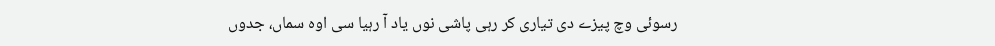رسوئی وچ پیزے دی تیاری کر رہی پاشی نوں یاد آ رہیا سی اوہ سماں، جدوں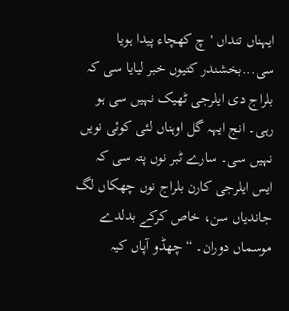ایہناں تنداں 'چ کھچاء پیدا ہویا سی...بخشندر کتیوں خبر لیایا سی کہ بلراج دی ایلرجی ٹھیک نہیں سی ہو رہی۔ انج ایہہ گل اوہناں لئی کوئی نویں نہیں سی۔ سارے ٹبر نوں پتہ سی کہ ایس ایلرجی کارن بلراج نوں چھکاں لگ جاندیاں سن، خاص کرکے بدلدے موسماں دوران۔ “چھڈو آپاں کیہ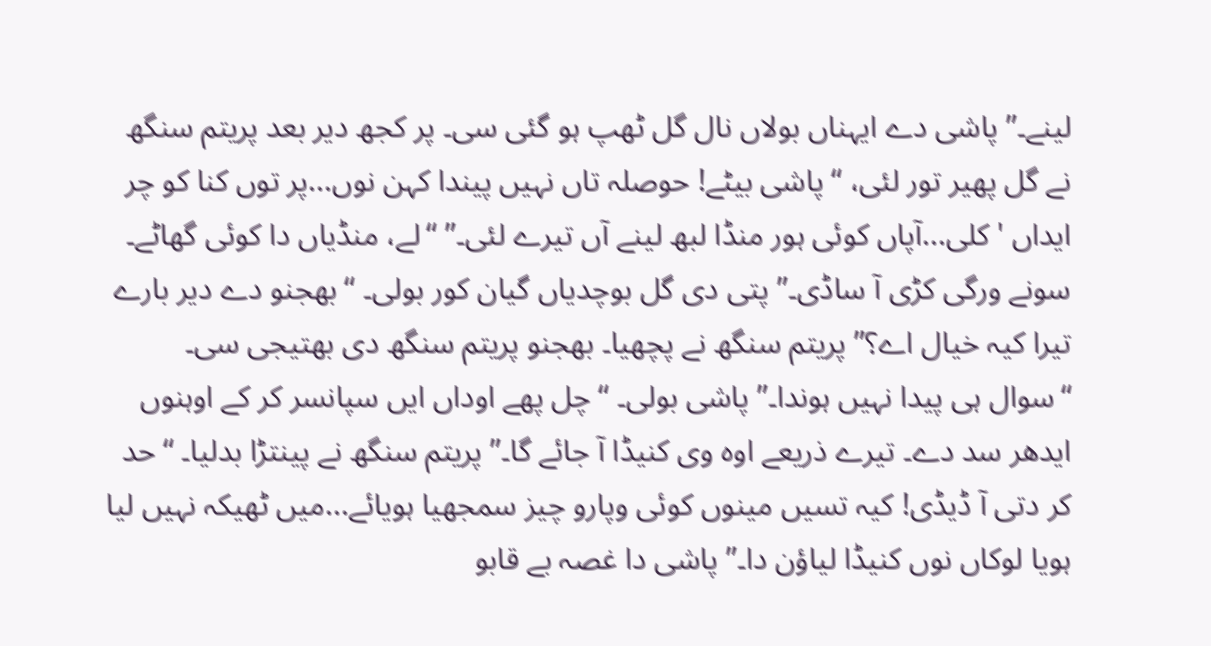لینے۔” پاشی دے ایہناں بولاں نال گل ٹھپ ہو گئی سی۔ پر کجھ دیر بعد پریتم سنگھ نے گل پھیر تور لئی، “پاشی بیٹے! حوصلہ تاں نہیں پیندا کہن نوں...پر توں کنا کو چر ایداں 'کلی...آپاں کوئی ہور منڈا لبھ لینے آں تیرے لئی۔” “لے، منڈیاں دا کوئی گھاٹے۔ سونے ورگی کڑی آ ساڈی۔” پتی دی گل بوچدیاں گیان کور بولی۔ “بھجنو دے دیر بارے تیرا کیہ خیال اے؟” پریتم سنگھ نے پچھیا۔ بھجنو پریتم سنگھ دی بھتیجی سی۔ “سوال ہی پیدا نہیں ہوندا۔” پاشی بولی۔ “چل پھے اوداں ایں سپانسر کر کے اوہنوں ایدھر سد دے۔ تیرے ذریعے اوہ وی کنیڈا آ جائے گا۔” پریتم سنگھ نے پینتڑا بدلیا۔ “حد کر دتی آ ڈیڈی! کیہ تسیں مینوں کوئی وپارو چیز سمجھیا ہویائے...میں ٹھیکہ نہیں لیا ہویا لوکاں نوں کنیڈا لیاؤن دا۔” پاشی دا غصہ بے قابو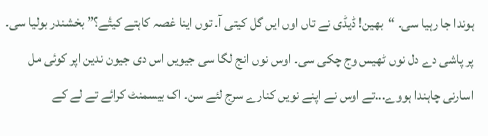ہوندا جا رہیا سی۔ “بھین! ڈیڈی نے تاں اوں ایں گل کیتی آ۔ توں اینا غصہ کاہتے کیتٔے؟” بخشندر بولیا سی۔ پر پاشی دے دل نوں ٹھیس وج چکی سی۔ اوس نوں انج لگا سی جیویں اس دی جیون ندین اپر کوئی مل اسارنی چاہندا ہووے...تے اوس نے اپنے نویں کنارے سرج لئے سن۔ اک بیسمنٹ کرائے تے لے کے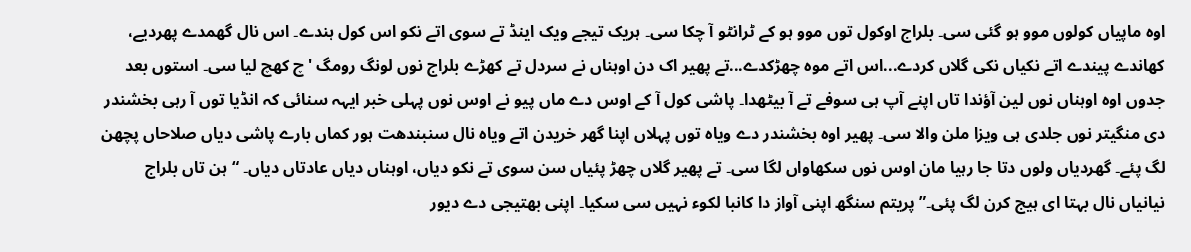اوہ ماپیاں کولوں موو ہو گئی سی۔ بلراج اوکول توں موو ہو کے ٹرانٹو آ چکا سی۔ ہریک تیجے ویک اینڈ تے سوی اتے نکو اس کول ہندے۔ اس نال گھمدے پھردیے، کھاندے پیندے اتے نکیاں نکی گلاں کردے...اس اتے موہ چھڑکدے...تے پھیر اک دن اوہناں نے سردل تے کھڑے بلراج نوں لونگ رومگ 'چ کھچ لیا سی۔ استوں بعد جدوں اوہ اوہناں نوں لین آؤندا تاں اپنے آپ ہی سوفے تے آ بیٹھدا۔ پاشی کول آ کے اوس دے ماں پیو نے اوس نوں پہلی خبر ایہہ سنائی کہ انڈیا توں آ رہی بخشندر دی منگیتر نوں جلدی ہی ویزا ملن والا سی۔ پھیر اوہ بخشندر دے ویاہ توں پہلاں اپنا گھر خریدن اتے ویاہ نال سنبندھت ہور کماں بارے پاشی دیاں صلاحاں پچھن لگ پئے۔ گھردیاں ولوں دتا جا رہیا مان اوس نوں سکھاواں لگا سی۔ تے پھیر گلاں چھڑ پئیاں سن سوی تے نکو دیاں، اوہناں دیاں عادتاں دیاں۔ “ہن تاں بلراج نیانیاں نال بہتا ای ہیج کرن لگ پئی۔” پریتم سنگھ اپنی آواز دا کانبا لکوء نہیں سی سکیا۔ اپنی بھتیجی دے دیور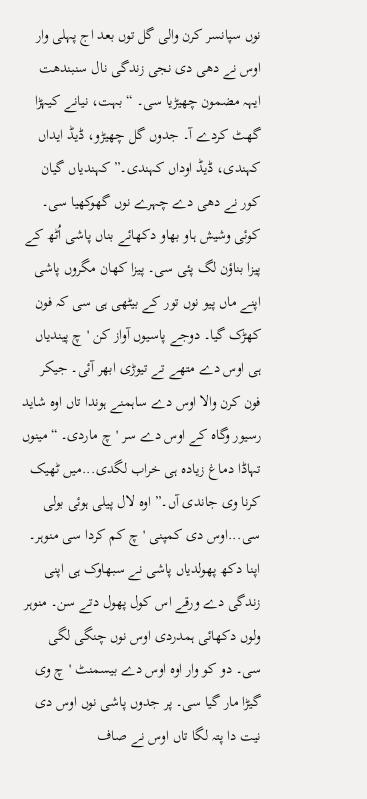نوں سپانسر کرن والی گل توں بعد اج پہلی وار اوس نے دھی دی نجی زندگی نال سنبندھت ایہہ مضمون چھیڑیا سی۔ “بہت، نیانے کیہڑا گھٹ کردے آ۔ جدوں گل چھیڑو، ڈیڈ ایداں کہندی، ڈیڈ اوداں کہندی۔” کہندیاں گیان کور نے دھی دے چہرے نوں گھوکھیا سی۔ کوئی وشیش ہاو بھاو دکھائے بناں پاشی اُٹھ کے پیزا بناؤن لگ پئی سی۔ پیزا کھان مگروں پاشی اپنے ماں پیو نوں تور کے بیٹھی ہی سی کہ فون کھڑک گیا۔ دوجے پاسیوں آواز کن 'چ پیندیاں ہی اوس دے متھے تے تیوڑی ابھر آئی۔ جیکر فون کرن والا اوس دے ساہمنے ہوندا تاں اوہ شاید رسیور وگاہ کے اوس دے سر 'چ ماردی۔ “مینوں تہاڈا دماغ زیادہ ہی خراب لگدی...میں ٹھیک کرنا وی جاندی آں۔” اوہ لال پیلی ہوئی بولی سی...اوس دی کمپنی 'چ کم کردا سی منوہر۔ اپنا دکھ پھولدیاں پاشی نے سبھاوک ہی اپنی زندگی دے ورقے اس کول پھول دتے سن۔ منوہر ولوں دکھائی ہمدردی اوس نوں چنگی لگی سی۔ دو کو وار اوہ اوس دے بیسمنٹ 'چ وی گیڑا مار گیا سی۔ پر جدوں پاشی نوں اوس دی نیت دا پتہ لگا تاں اوس نے صاف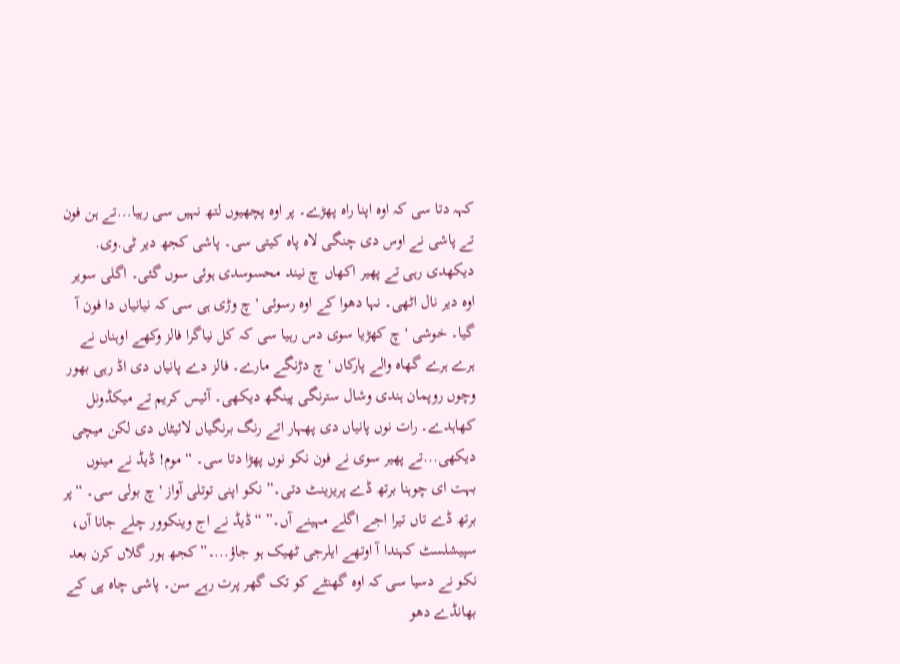کہہ دتا سی کہ اوہ اپنا راہ پھڑے۔ پر اوہ پچھیوں لتھ نہیں سی رہیا...تے ہن فون تے پاشی نے اوس دی چنگی لاہ پاہ کیتی سی۔ پاشی کجھ دیر ٹی.وی. دیکھدی رہی تے پھیر اکھاں چ نیند محسوسدی ہوئی سوں گئی۔ اگلی سویر اوہ دیر نال اٹھی۔ نہا دھوا کے اوہ رسوئی 'چ وڑی ہی سی کہ نیانیاں دا فون آ گیا۔ خوشی 'چ کھڑیا سوی دس رہیا سی کہ کل نیاگرا فالز وکھے اوہناں نے ہرے ہرے گھاہ والے پارکاں 'چ دڑنگے مارے۔ فالز دے پانیاں دی اڈ رہی بھور وچوں روپمان ہندی وشال سترنگی پینگھ دیکھی۔ آئیس کریم تے میکڈونل کھاہدے۔ رات نوں پانیاں دی پھہار اتے رنگ برنگیاں لائیٹاں دی لکن میچی دیکھی...تے پھیر سوی نے فون نکو نوں پھڑا دتا سی۔ “موم! ڈیڈ نے مینوں بہت ای چوہنا برتھ ڈے پریزینٹ دتی۔” نکو اپنی توتلی آواز 'چ بولی سی۔ “پر برتھ ڈے تاں تیرا اجے اگلے مہینے آں۔” “ڈیڈ نے اج وینکوور چلے جانا آں، سپیشلسٹ کہندا آ اوتھے ایلرجی ٹھیک ہو جاؤ...۔” کجھ ہور گلاں کرن بعد نکو نے دسیا سی کہ اوہ گھنٹے کو تک گھر پرت رہے سن۔ پاشی چاہ پی کے بھانڈے دھو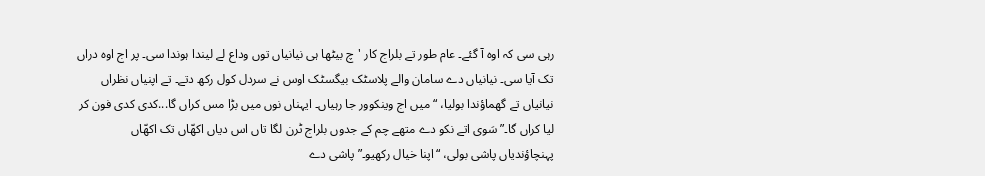رہی سی کہ اوہ آ گئے۔ عام طور تے بلراج کار 'چ بیٹھا ہی نیانیاں توں وداع لے لیندا ہوندا سی۔ پر اج اوہ دراں تک آیا سی۔ نیانیاں دے سامان والے پلاسٹک بیگسٹک اوس نے سردل کول رکھ دتے۔ تے اپنیاں نظراں نیانیاں تے گھماؤندا بولیا، “میں اج وینکوور جا رہیاں۔ ایہناں نوں میں بڑا مس کراں گا...کدی کدی فون کر لیا کراں گا۔” سَوی اتے نکو دے متھے چم کے جدوں بلراج ٹرن لگا تاں اس دیاں اکھّاں تک اکھّاں پہنچاؤندیاں پاشی بولی، “اپنا خیال رکھیو۔” پاشی دے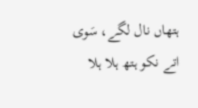ہتھاں نال لگے، سَوی اتے نکو ہتھ ہلا ہلا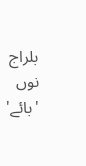بلراج نوں 'بائے'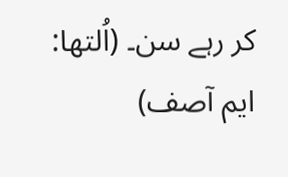کر رہے سن۔ (اُلتھا: ایم آصف)